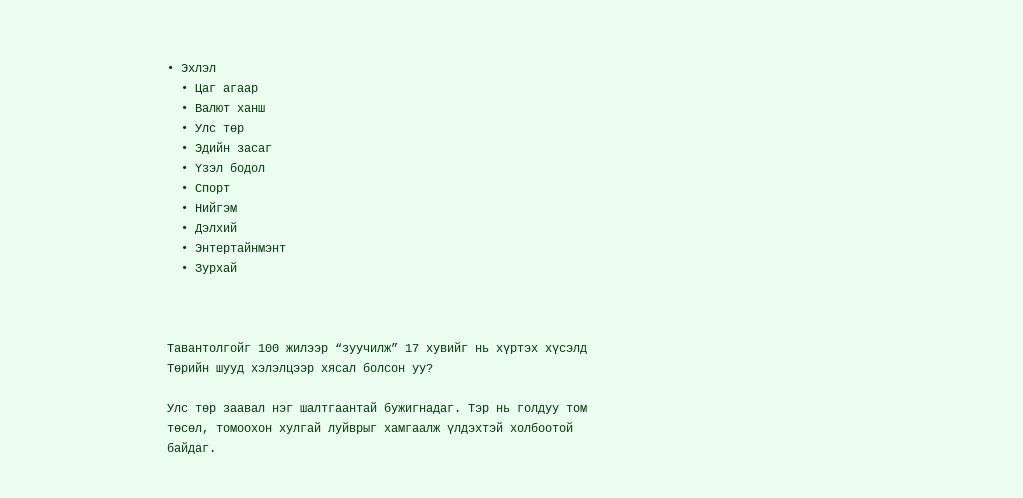• Эхлэл
  • Цаг агаар
  • Валют ханш
  • Улс төр
  • Эдийн засаг
  • Үзэл бодол
  • Спорт
  • Нийгэм
  • Дэлхий
  • Энтертайнмэнт
  • Зурхай



Тавантолгойг 100 жилээр “зуучилж” 17 хувийг нь хүртэх хүсэлд Төрийн шууд хэлэлцээр хясал болсон уу?

Улс төр заавал нэг шалтгаантай бужигнадаг. Тэр нь голдуу том төсөл, томоохон хулгай луйврыг хамгаалж үлдэхтэй холбоотой байдаг.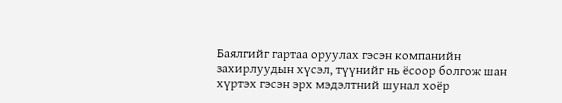Баялгийг гартаа оруулах гэсэн компанийн захирлуудын хүсэл, түүнийг нь ёсоор болгож шан хүртэх гэсэн эрх мэдэлтний шунал хоёр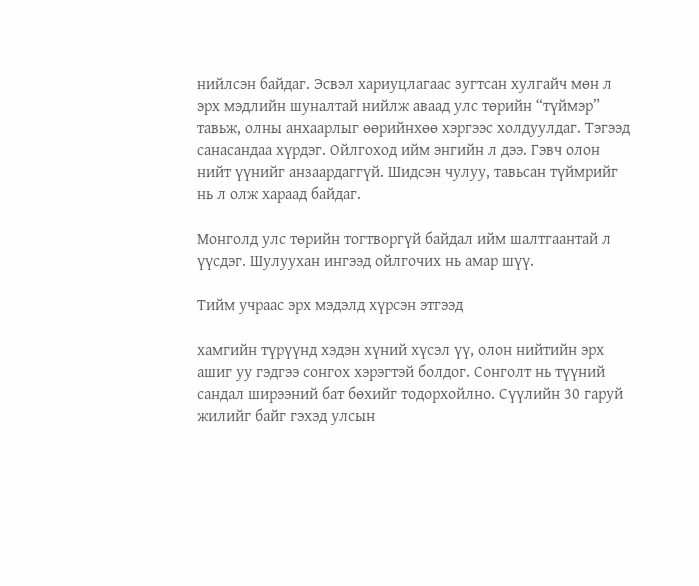нийлсэн байдаг. Эсвэл хариуцлагаас зугтсан хулгайч мөн л эрх мэдлийн шуналтай нийлж аваад улс төрийн “түймэр” тавьж, олны анхаарлыг өөрийнхөө хэргээс холдуулдаг. Тэгээд санасандаа хүрдэг. Ойлгоход ийм энгийн л дээ. Гэвч олон нийт үүнийг анзаардаггүй. Шидсэн чулуу, тавьсан түймрийг нь л олж хараад байдаг.

Монголд улс төрийн тогтворгүй байдал ийм шалтгаантай л үүсдэг. Шулуухан ингээд ойлгочих нь амар шүү.

Тийм учраас эрх мэдэлд хүрсэн этгээд

хамгийн түрүүнд хэдэн хүний хүсэл үү, олон нийтийн эрх ашиг уу гэдгээ сонгох хэрэгтэй болдог. Сонголт нь түүний сандал ширээний бат бөхийг тодорхойлно. Сүүлийн 30 гаруй жилийг байг гэхэд улсын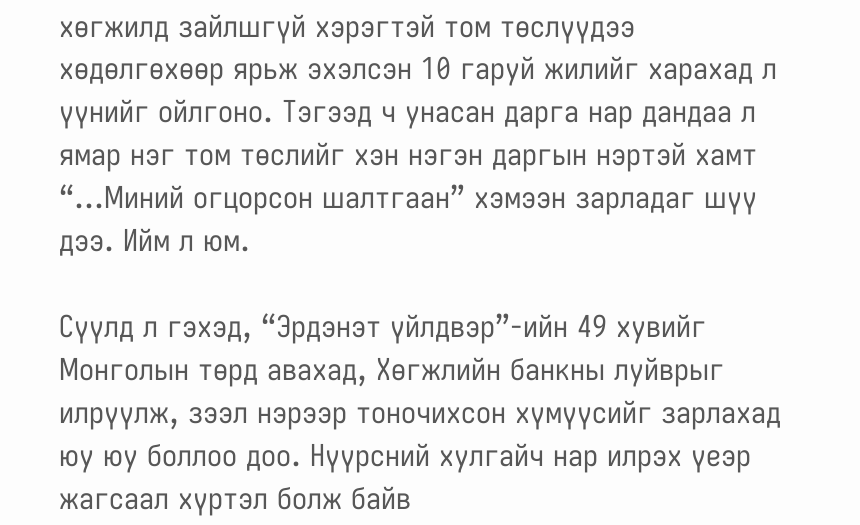хөгжилд зайлшгүй хэрэгтэй том төслүүдээ хөдөлгөхөөр ярьж эхэлсэн 10 гаруй жилийг харахад л үүнийг ойлгоно. Тэгээд ч унасан дарга нар дандаа л ямар нэг том төслийг хэн нэгэн даргын нэртэй хамт “…Миний огцорсон шалтгаан” хэмээн зарладаг шүү дээ. Ийм л юм.

Сүүлд л гэхэд, “Эрдэнэт үйлдвэр”-ийн 49 хувийг Монголын төрд авахад, Хөгжлийн банкны луйврыг илрүүлж, зээл нэрээр тоночихсон хүмүүсийг зарлахад юу юу боллоо доо. Нүүрсний хулгайч нар илрэх үеэр жагсаал хүртэл болж байв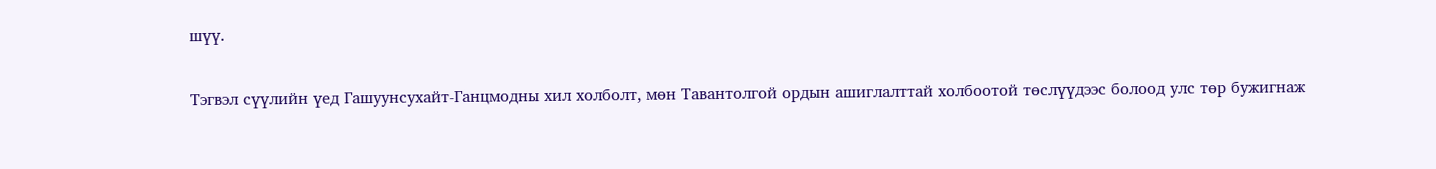шүү.

Тэгвэл сүүлийн үед Гашуунсухайт-Ганцмодны хил холболт, мөн Тавантолгой ордын ашиглалттай холбоотой төслүүдээс болоод улс төр бужигнаж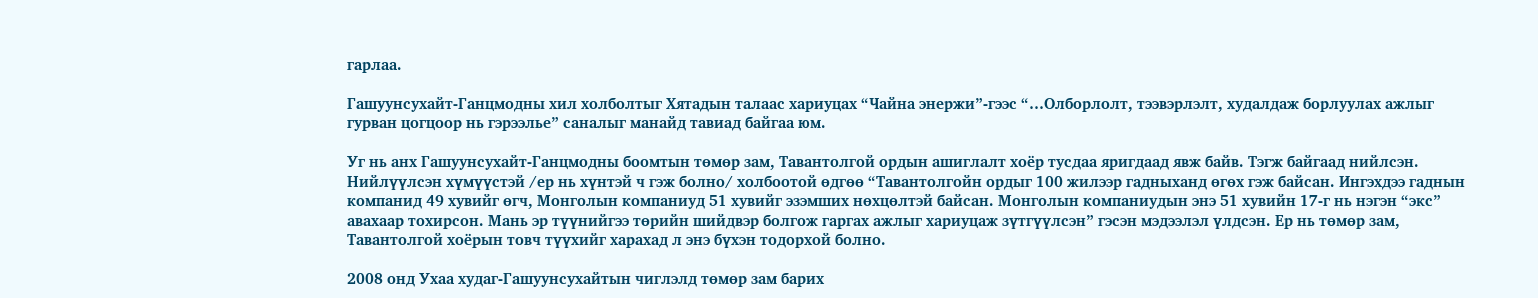гарлаа.

Гашуунсухайт-Ганцмодны хил холболтыг Хятадын талаас хариуцах “Чайна энержи”-гээс “…Олборлолт, тээвэрлэлт, худалдаж борлуулах ажлыг гурван цогцоор нь гэрээлье” саналыг манайд тавиад байгаа юм.

Уг нь анх Гашуунсухайт-Ганцмодны боомтын төмөр зам, Тавантолгой ордын ашиглалт хоёр тусдаа яригдаад явж байв. Тэгж байгаад нийлсэн. Нийлүүлсэн хүмүүстэй /ер нь хүнтэй ч гэж болно/ холбоотой өдгөө “Тавантолгойн ордыг 100 жилээр гадныханд өгөх гэж байсан. Ингэхдээ гаднын компанид 49 хувийг өгч, Монголын компаниуд 51 хувийг эзэмших нөхцөлтэй байсан. Монголын компаниудын энэ 51 хувийн 17-г нь нэгэн “экс” авахаар тохирсон. Мань эр түүнийгээ төрийн шийдвэр болгож гаргах ажлыг хариуцаж зүтгүүлсэн” гэсэн мэдээлэл үлдсэн. Ер нь төмөр зам, Тавантолгой хоёрын товч түүхийг харахад л энэ бүхэн тодорхой болно.

2008 онд Ухаа худаг-Гашуунсухайтын чиглэлд төмөр зам барих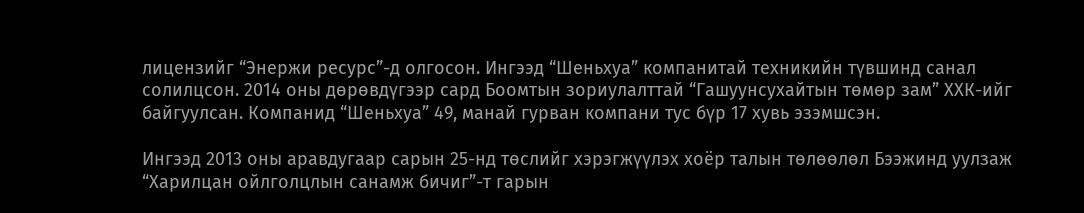лицензийг “Энержи ресурс”-д олгосон. Ингээд “Шеньхуа” компанитай техникийн түвшинд санал солилцсон. 2014 оны дөрөвдүгээр сард Боомтын зориулалттай “Гашуунсухайтын төмөр зам” ХХК-ийг байгуулсан. Компанид “Шеньхуа” 49, манай гурван компани тус бүр 17 хувь эзэмшсэн.

Ингээд 2013 оны аравдугаар сарын 25-нд төслийг хэрэгжүүлэх хоёр талын төлөөлөл Бээжинд уулзаж “Харилцан ойлголцлын санамж бичиг”-т гарын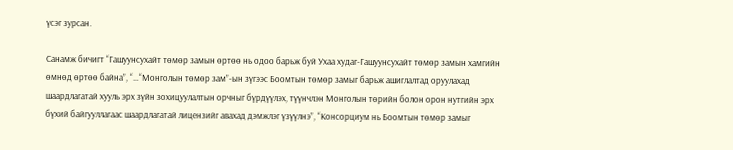үсэг зурсан.

Санамж бичигт “Гашуунсухайт төмөр замын өртөө нь одоо барьж буй Ухаа худаг-Гашуунсухайт төмөр замын хамгийн өмнөд өртөө байна”, “…“Монголын төмөр зам”-ын зүгээс Боомтын төмөр замыг барьж ашиглалтад оруулахад шаардлагатай хууль эрх зүйн зохицуулалтын орчныг бүрдүүлэх, түүнчлэн Монголын төрийн болон орон нутгийн эрх бүхий байгууллагаас шаардлагатай лицензийг авахад дэмжлэг үзүүлнэ”, “Консорциум нь Боомтын төмөр замыг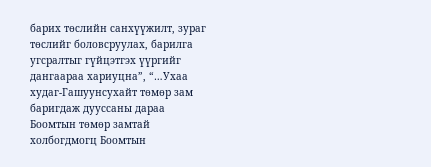барих төслийн санхүүжилт, зураг төслийг боловсруулах, барилга угсралтыг гүйцэтгэх үүргийг дангаараа хариуцна”, “…Ухаа худаг-Гашуунсухайт төмөр зам баригдаж дууссаны дараа Боомтын төмөр замтай холбогдмогц Боомтын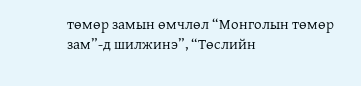төмөр замын өмчлөл “Монголын төмөр зам”-д шилжинэ”, “Төслийн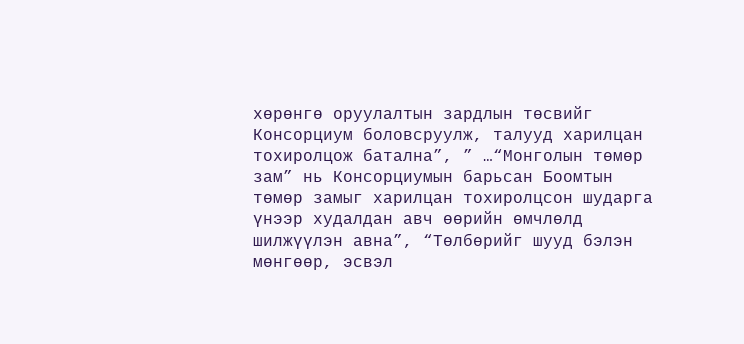хөрөнгө оруулалтын зардлын төсвийг Консорциум боловсруулж, талууд харилцан тохиролцож батална”, ” …“Монголын төмөр зам” нь Консорциумын барьсан Боомтын төмөр замыг харилцан тохиролцсон шударга үнээр худалдан авч өөрийн өмчлөлд шилжүүлэн авна”, “Төлбөрийг шууд бэлэн мөнгөөр, эсвэл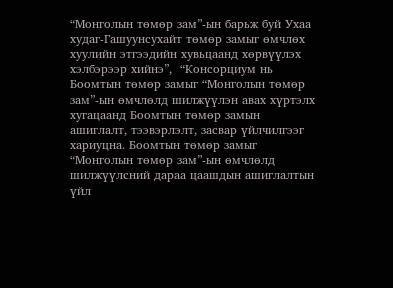“Монголын төмөр зам”-ын барьж буй Ухаа худаг-Гашуунсухайт төмөр замыг өмчлөх хуулийн этгээдийн хувьцаанд хөрвүүлэх хэлбэрээр хийнэ”,  “Консорциум нь Боомтын төмөр замыг “Монголын төмөр зам”-ын өмчлөлд шилжүүлэн авах хүртэлх хугацаанд Боомтын төмөр замын ашиглалт, тээвэрлэлт, засвар үйлчилгээг хариуцна. Боомтын төмөр замыг “Монголын төмөр зам”-ын өмчлөлд шилжүүлсний дараа цаашдын ашиглалтын үйл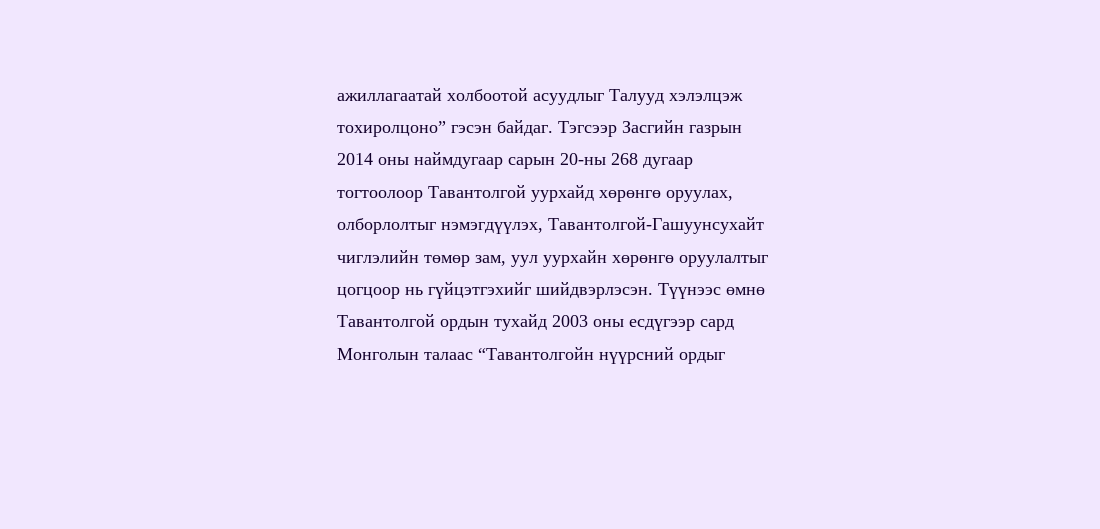ажиллагаатай холбоотой асуудлыг Талууд хэлэлцэж тохиролцоно” гэсэн байдаг. Тэгсээр Засгийн газрын 2014 оны наймдугаар сарын 20-ны 268 дугаар тогтоолоор Тавантолгой уурхайд хөрөнгө оруулах, олборлолтыг нэмэгдүүлэх, Тавантолгой-Гашуунсухайт чиглэлийн төмөр зам, уул уурхайн хөрөнгө оруулалтыг цогцоор нь гүйцэтгэхийг шийдвэрлэсэн. Түүнээс өмнө Тавантолгой ордын тухайд 2003 оны есдүгээр сард Монголын талаас “Тавантолгойн нүүрсний ордыг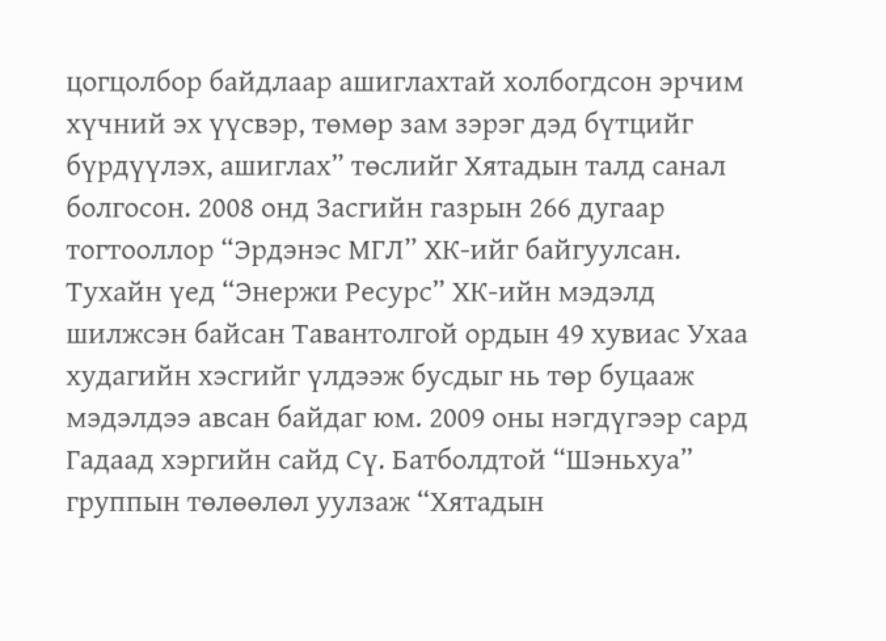цогцолбор байдлаар ашиглахтай холбогдсон эрчим хүчний эх үүсвэр, төмөр зам зэрэг дэд бүтцийг бүрдүүлэх, ашиглах” төслийг Хятадын талд санал болгосон. 2008 онд Засгийн газрын 266 дугаар тогтооллор “Эрдэнэс МГЛ” ХК-ийг байгуулсан. Тухайн үед “Энержи Ресурс” ХК-ийн мэдэлд шилжсэн байсан Тавантолгой ордын 49 хувиас Ухаа худагийн хэсгийг үлдээж бусдыг нь төр буцааж мэдэлдээ авсан байдаг юм. 2009 оны нэгдүгээр сард Гадаад хэргийн сайд Сү. Батболдтой “Шэньхуа” группын төлөөлөл уулзаж “Хятадын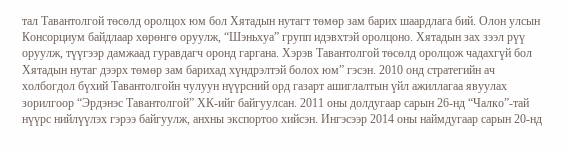тал Тавантолгой төсөлд оролцох юм бол Хятадын нутагт төмөр зам барих шаардлага бий. Олон улсын Консорциум байдлаар хөрөнгө оруулж, “Шэньхуа” групп идэвхтэй оролцоно. Хятадын зах зээл рүү оруулж, түүгээр дамжаад гуравдагч оронд гаргана. Хэрэв Тавантолгой төсөлд оролцож чадахгүй бол Хятадын нутаг дээрх төмөр зам барихад хүндрэлтэй болох юм” гэсэн. 2010 онд стратегийн ач холбогдол бүхий Тавантолгойн чулуун нүүрсний орд газарт ашиглалтын үйл ажиллагаа явуулах зорилгоор “Эрдэнэс Тавантолгой” ХК-ийг байгуулсан. 2011 оны долдугаар сарын 26-нд “Чалко”-тай нүүрс нийлүүлэх гэрээ байгуулж, анхны экспортоо хийсэн. Ингэсээр 2014 оны наймдугаар сарын 20-нд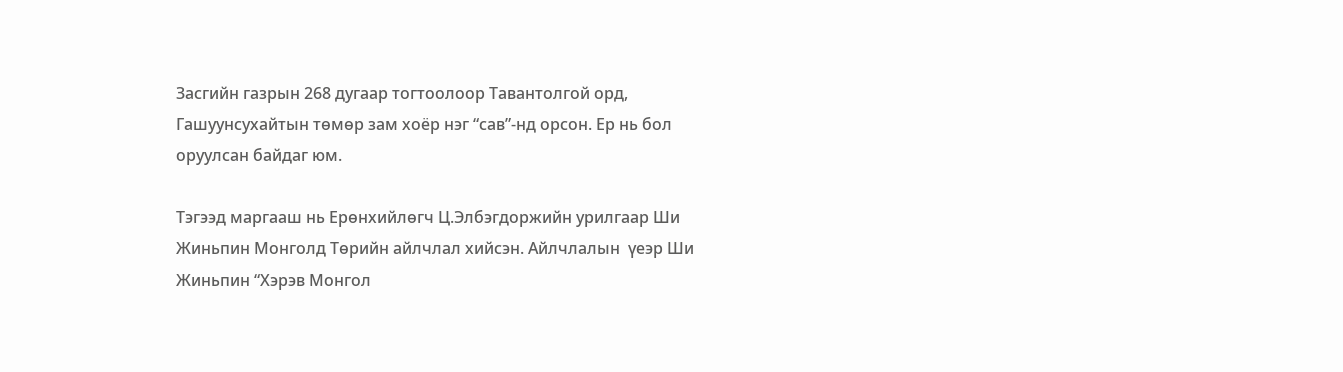Засгийн газрын 268 дугаар тогтоолоор Тавантолгой орд, Гашуунсухайтын төмөр зам хоёр нэг “сав”-нд орсон. Ер нь бол оруулсан байдаг юм.

Тэгээд маргааш нь Ерөнхийлөгч Ц.Элбэгдоржийн урилгаар Ши Жиньпин Монголд Төрийн айлчлал хийсэн. Айлчлалын  үеэр Ши Жиньпин “Хэрэв Монгол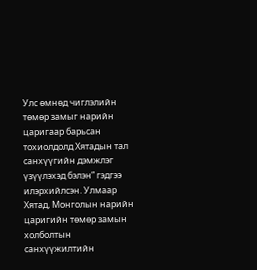Улс өмнөд чиглэлийн төмөр замыг нарийн царигаар барьсан тохиолдолд Хятадын тал санхүүгийн дэмжлэг үзүүлэхэд бэлэн” гэдгээ илэрхийлсэн. Улмаар Хятад, Монголын нарийн царигийн төмөр замын холболтын санхүүжилтийн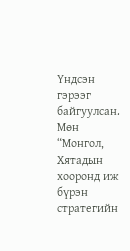Үндсэн гэрээг байгуулсан. Мөн “Монгол, Хятадын хооронд иж бүрэн стратегийн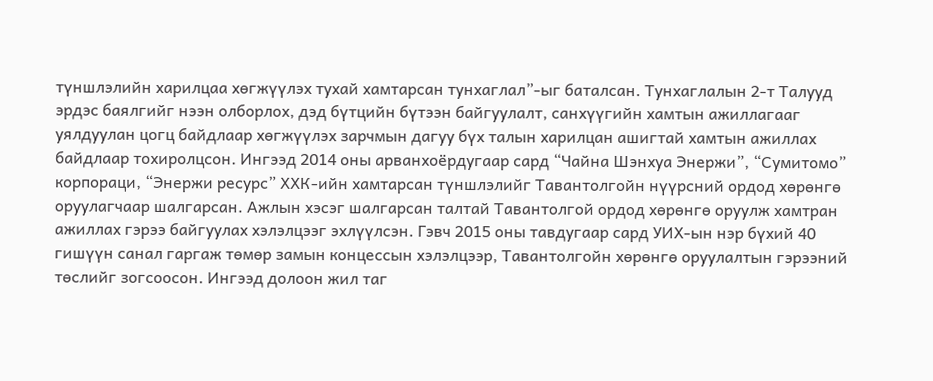түншлэлийн харилцаа хөгжүүлэх тухай хамтарсан тунхаглал”-ыг баталсан. Тунхаглалын 2-т Талууд эрдэс баялгийг нээн олборлох, дэд бүтцийн бүтээн байгуулалт, санхүүгийн хамтын ажиллагааг уялдуулан цогц байдлаар хөгжүүлэх зарчмын дагуу бүх талын харилцан ашигтай хамтын ажиллах байдлаар тохиролцсон. Ингээд 2014 оны арванхоёрдугаар сард “Чайна Шэнхуа Энержи”, “Сумитомо” корпораци, “Энержи ресурс” ХХК-ийн хамтарсан түншлэлийг Тавантолгойн нүүрсний ордод хөрөнгө оруулагчаар шалгарсан. Ажлын хэсэг шалгарсан талтай Тавантолгой ордод хөрөнгө оруулж хамтран ажиллах гэрээ байгуулах хэлэлцээг эхлүүлсэн. Гэвч 2015 оны тавдугаар сард УИХ-ын нэр бүхий 40 гишүүн санал гаргаж төмөр замын концессын хэлэлцээр, Тавантолгойн хөрөнгө оруулалтын гэрээний төслийг зогсоосон. Ингээд долоон жил таг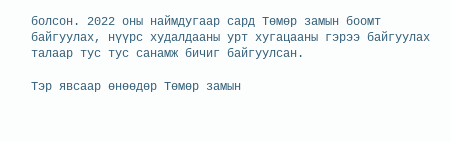болсон. 2022 оны наймдугаар сард Төмөр замын боомт байгуулах, нүүрс худалдааны урт хугацааны гэрээ байгуулах талаар тус тус санамж бичиг байгуулсан.

Тэр явсаар өнөөдөр Төмөр замын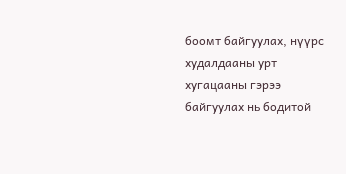боомт байгуулах, нүүрс худалдааны урт хугацааны гэрээ байгуулах нь бодитой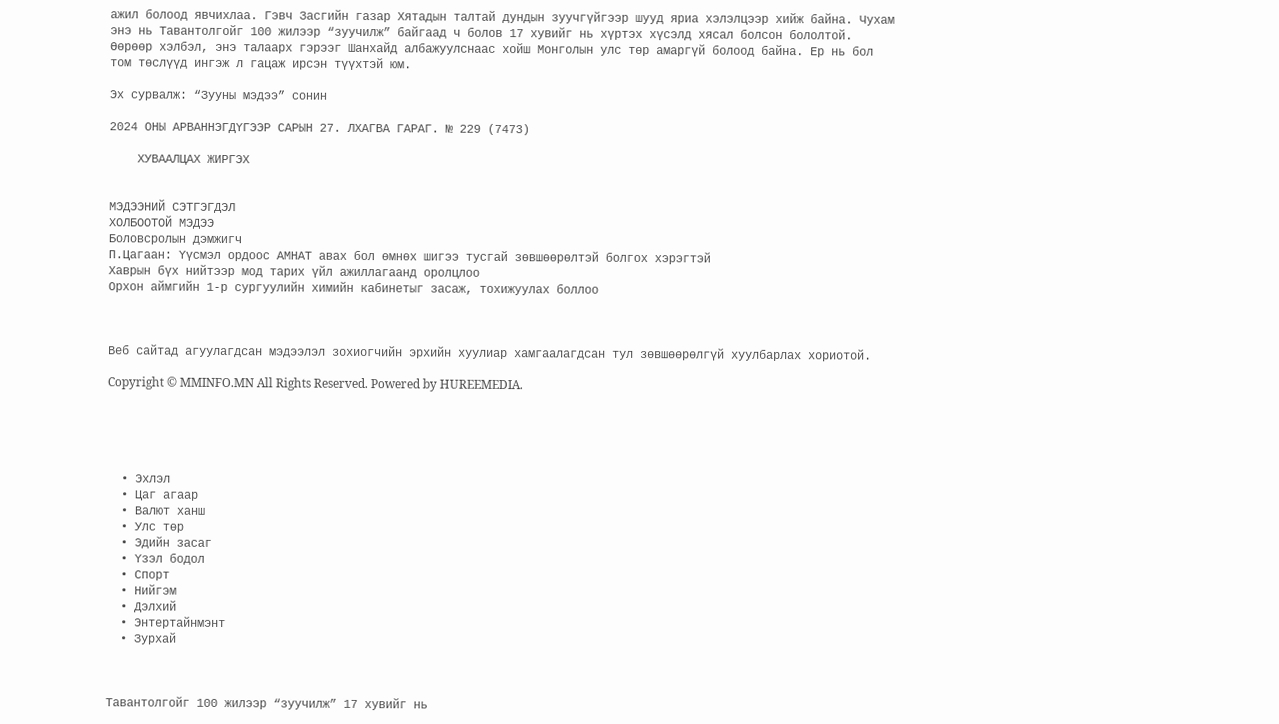ажил болоод явчихлаа. Гэвч Засгийн газар Хятадын талтай дундын зуучгүйгээр шууд яриа хэлэлцээр хийж байна. Чухам энэ нь Тавантолгойг 100 жилээр “зуучилж” байгаад ч болов 17 хувийг нь хүртэх хүсэлд хясал болсон бололтой. Өөрөөр хэлбэл, энэ талаарх гэрээг Шанхайд албажуулснаас хойш Монголын улс төр амаргүй болоод байна. Ер нь бол том төслүүд ингэж л гацаж ирсэн түүхтэй юм.

Эх сурвалж: “Зууны мэдээ” сонин

2024 ОНЫ АРВАННЭГДҮГЭЭР САРЫН 27. ЛХАГВА ГАРАГ. № 229 (7473)

    ХУВААЛЦАХ ЖИРГЭХ


МЭДЭЭНИЙ СЭТГЭГДЭЛ
ХОЛБООТОЙ МЭДЭЭ
Боловсролын дэмжигч
П.Цагаан: Үүсмэл ордоос АМНАТ авах бол өмнөх шигээ тусгай зөвшөөрөлтэй болгох хэрэгтэй
Хаврын бүх нийтээр мод тарих үйл ажиллагаанд оролцлоо
Орхон аймгийн 1-р сургуулийн химийн кабинетыг засаж, тохижуулах боллоо



Веб сайтад агуулагдсан мэдээлэл зохиогчийн эрхийн хуулиар хамгаалагдсан тул зөвшөөрөлгүй хуулбарлах хориотой.

Copyright © MMINFO.MN All Rights Reserved. Powered by HUREEMEDIA.





  • Эхлэл
  • Цаг агаар
  • Валют ханш
  • Улс төр
  • Эдийн засаг
  • Үзэл бодол
  • Спорт
  • Нийгэм
  • Дэлхий
  • Энтертайнмэнт
  • Зурхай



Тавантолгойг 100 жилээр “зуучилж” 17 хувийг нь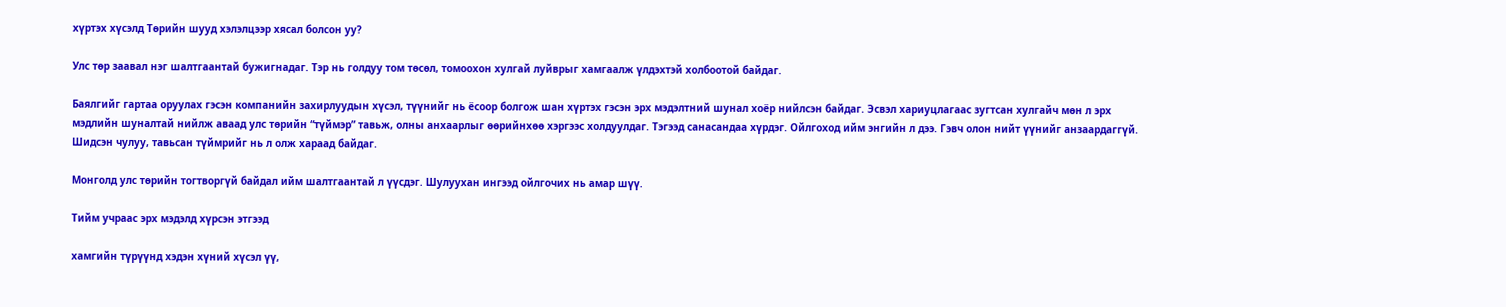хүртэх хүсэлд Төрийн шууд хэлэлцээр хясал болсон уу?

Улс төр заавал нэг шалтгаантай бужигнадаг. Тэр нь голдуу том төсөл, томоохон хулгай луйврыг хамгаалж үлдэхтэй холбоотой байдаг.

Баялгийг гартаа оруулах гэсэн компанийн захирлуудын хүсэл, түүнийг нь ёсоор болгож шан хүртэх гэсэн эрх мэдэлтний шунал хоёр нийлсэн байдаг. Эсвэл хариуцлагаас зугтсан хулгайч мөн л эрх мэдлийн шуналтай нийлж аваад улс төрийн “түймэр” тавьж, олны анхаарлыг өөрийнхөө хэргээс холдуулдаг. Тэгээд санасандаа хүрдэг. Ойлгоход ийм энгийн л дээ. Гэвч олон нийт үүнийг анзаардаггүй. Шидсэн чулуу, тавьсан түймрийг нь л олж хараад байдаг.

Монголд улс төрийн тогтворгүй байдал ийм шалтгаантай л үүсдэг. Шулуухан ингээд ойлгочих нь амар шүү.

Тийм учраас эрх мэдэлд хүрсэн этгээд

хамгийн түрүүнд хэдэн хүний хүсэл үү,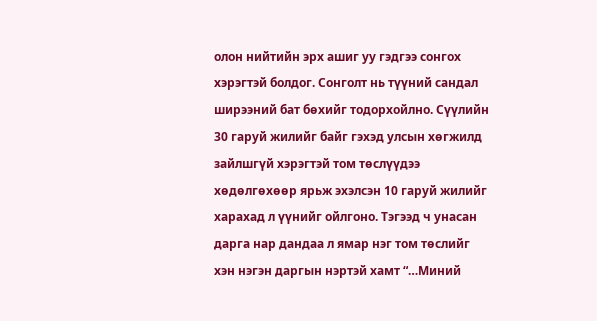олон нийтийн эрх ашиг уу гэдгээ сонгох хэрэгтэй болдог. Сонголт нь түүний сандал ширээний бат бөхийг тодорхойлно. Сүүлийн 30 гаруй жилийг байг гэхэд улсын хөгжилд зайлшгүй хэрэгтэй том төслүүдээ хөдөлгөхөөр ярьж эхэлсэн 10 гаруй жилийг харахад л үүнийг ойлгоно. Тэгээд ч унасан дарга нар дандаа л ямар нэг том төслийг хэн нэгэн даргын нэртэй хамт “…Миний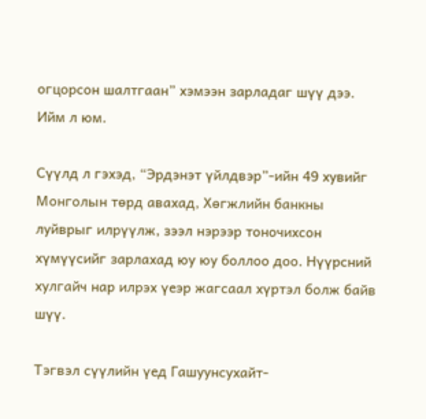огцорсон шалтгаан” хэмээн зарладаг шүү дээ. Ийм л юм.

Сүүлд л гэхэд, “Эрдэнэт үйлдвэр”-ийн 49 хувийг Монголын төрд авахад, Хөгжлийн банкны луйврыг илрүүлж, зээл нэрээр тоночихсон хүмүүсийг зарлахад юу юу боллоо доо. Нүүрсний хулгайч нар илрэх үеэр жагсаал хүртэл болж байв шүү.

Тэгвэл сүүлийн үед Гашуунсухайт-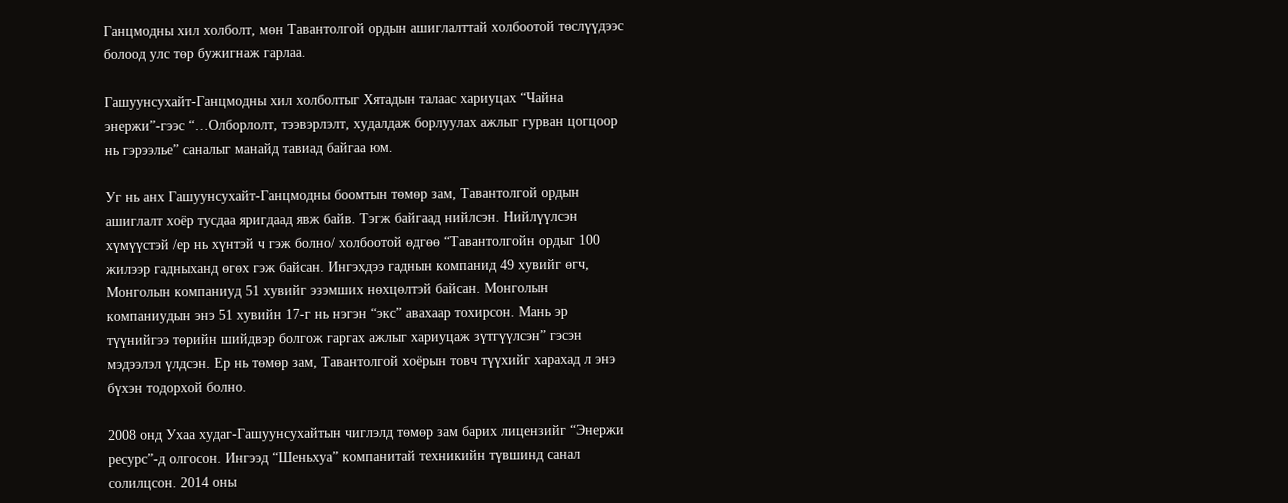Ганцмодны хил холболт, мөн Тавантолгой ордын ашиглалттай холбоотой төслүүдээс болоод улс төр бужигнаж гарлаа.

Гашуунсухайт-Ганцмодны хил холболтыг Хятадын талаас хариуцах “Чайна энержи”-гээс “…Олборлолт, тээвэрлэлт, худалдаж борлуулах ажлыг гурван цогцоор нь гэрээлье” саналыг манайд тавиад байгаа юм.

Уг нь анх Гашуунсухайт-Ганцмодны боомтын төмөр зам, Тавантолгой ордын ашиглалт хоёр тусдаа яригдаад явж байв. Тэгж байгаад нийлсэн. Нийлүүлсэн хүмүүстэй /ер нь хүнтэй ч гэж болно/ холбоотой өдгөө “Тавантолгойн ордыг 100 жилээр гадныханд өгөх гэж байсан. Ингэхдээ гаднын компанид 49 хувийг өгч, Монголын компаниуд 51 хувийг эзэмших нөхцөлтэй байсан. Монголын компаниудын энэ 51 хувийн 17-г нь нэгэн “экс” авахаар тохирсон. Мань эр түүнийгээ төрийн шийдвэр болгож гаргах ажлыг хариуцаж зүтгүүлсэн” гэсэн мэдээлэл үлдсэн. Ер нь төмөр зам, Тавантолгой хоёрын товч түүхийг харахад л энэ бүхэн тодорхой болно.

2008 онд Ухаа худаг-Гашуунсухайтын чиглэлд төмөр зам барих лицензийг “Энержи ресурс”-д олгосон. Ингээд “Шеньхуа” компанитай техникийн түвшинд санал солилцсон. 2014 оны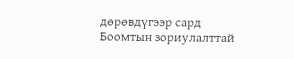дөрөвдүгээр сард Боомтын зориулалттай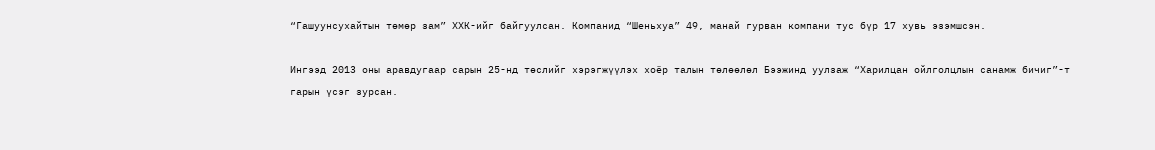“Гашуунсухайтын төмөр зам” ХХК-ийг байгуулсан. Компанид “Шеньхуа” 49, манай гурван компани тус бүр 17 хувь эзэмшсэн.

Ингээд 2013 оны аравдугаар сарын 25-нд төслийг хэрэгжүүлэх хоёр талын төлөөлөл Бээжинд уулзаж “Харилцан ойлголцлын санамж бичиг”-т гарын үсэг зурсан.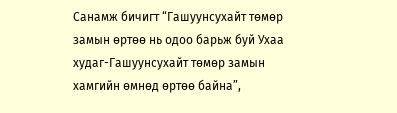Санамж бичигт “Гашуунсухайт төмөр замын өртөө нь одоо барьж буй Ухаа худаг-Гашуунсухайт төмөр замын хамгийн өмнөд өртөө байна”,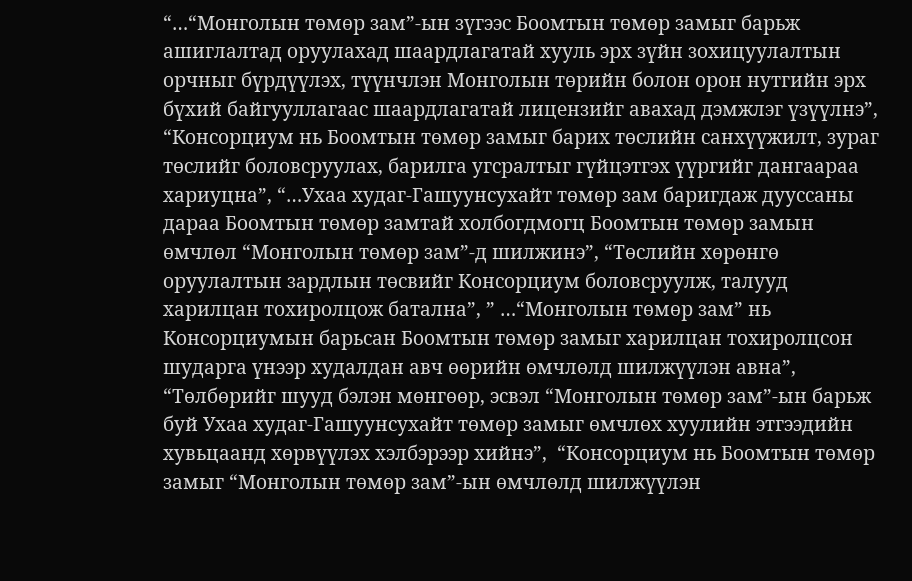“…“Монголын төмөр зам”-ын зүгээс Боомтын төмөр замыг барьж ашиглалтад оруулахад шаардлагатай хууль эрх зүйн зохицуулалтын орчныг бүрдүүлэх, түүнчлэн Монголын төрийн болон орон нутгийн эрх бүхий байгууллагаас шаардлагатай лицензийг авахад дэмжлэг үзүүлнэ”, “Консорциум нь Боомтын төмөр замыг барих төслийн санхүүжилт, зураг төслийг боловсруулах, барилга угсралтыг гүйцэтгэх үүргийг дангаараа хариуцна”, “…Ухаа худаг-Гашуунсухайт төмөр зам баригдаж дууссаны дараа Боомтын төмөр замтай холбогдмогц Боомтын төмөр замын өмчлөл “Монголын төмөр зам”-д шилжинэ”, “Төслийн хөрөнгө оруулалтын зардлын төсвийг Консорциум боловсруулж, талууд харилцан тохиролцож батална”, ” …“Монголын төмөр зам” нь Консорциумын барьсан Боомтын төмөр замыг харилцан тохиролцсон шударга үнээр худалдан авч өөрийн өмчлөлд шилжүүлэн авна”, “Төлбөрийг шууд бэлэн мөнгөөр, эсвэл “Монголын төмөр зам”-ын барьж буй Ухаа худаг-Гашуунсухайт төмөр замыг өмчлөх хуулийн этгээдийн хувьцаанд хөрвүүлэх хэлбэрээр хийнэ”,  “Консорциум нь Боомтын төмөр замыг “Монголын төмөр зам”-ын өмчлөлд шилжүүлэн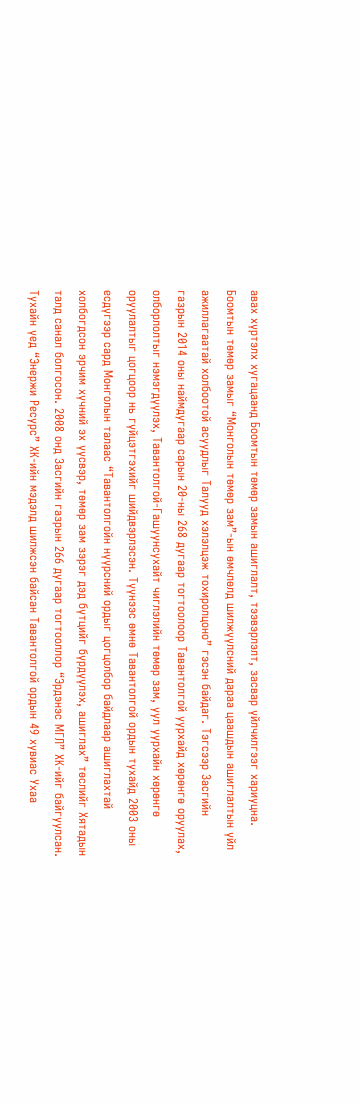авах хүртэлх хугацаанд Боомтын төмөр замын ашиглалт, тээвэрлэлт, засвар үйлчилгээг хариуцна. Боомтын төмөр замыг “Монголын төмөр зам”-ын өмчлөлд шилжүүлсний дараа цаашдын ашиглалтын үйл ажиллагаатай холбоотой асуудлыг Талууд хэлэлцэж тохиролцоно” гэсэн байдаг. Тэгсээр Засгийн газрын 2014 оны наймдугаар сарын 20-ны 268 дугаар тогтоолоор Тавантолгой уурхайд хөрөнгө оруулах, олборлолтыг нэмэгдүүлэх, Тавантолгой-Гашуунсухайт чиглэлийн төмөр зам, уул уурхайн хөрөнгө оруулалтыг цогцоор нь гүйцэтгэхийг шийдвэрлэсэн. Түүнээс өмнө Тавантолгой ордын тухайд 2003 оны есдүгээр сард Монголын талаас “Тавантолгойн нүүрсний ордыг цогцолбор байдлаар ашиглахтай холбогдсон эрчим хүчний эх үүсвэр, төмөр зам зэрэг дэд бүтцийг бүрдүүлэх, ашиглах” төслийг Хятадын талд санал болгосон. 2008 онд Засгийн газрын 266 дугаар тогтооллор “Эрдэнэс МГЛ” ХК-ийг байгуулсан. Тухайн үед “Энержи Ресурс” ХК-ийн мэдэлд шилжсэн байсан Тавантолгой ордын 49 хувиас Ухаа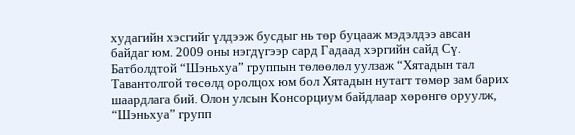худагийн хэсгийг үлдээж бусдыг нь төр буцааж мэдэлдээ авсан байдаг юм. 2009 оны нэгдүгээр сард Гадаад хэргийн сайд Сү. Батболдтой “Шэньхуа” группын төлөөлөл уулзаж “Хятадын тал Тавантолгой төсөлд оролцох юм бол Хятадын нутагт төмөр зам барих шаардлага бий. Олон улсын Консорциум байдлаар хөрөнгө оруулж, “Шэньхуа” групп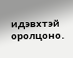идэвхтэй оролцоно.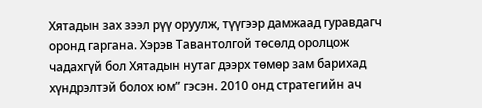Хятадын зах зээл рүү оруулж, түүгээр дамжаад гуравдагч оронд гаргана. Хэрэв Тавантолгой төсөлд оролцож чадахгүй бол Хятадын нутаг дээрх төмөр зам барихад хүндрэлтэй болох юм” гэсэн. 2010 онд стратегийн ач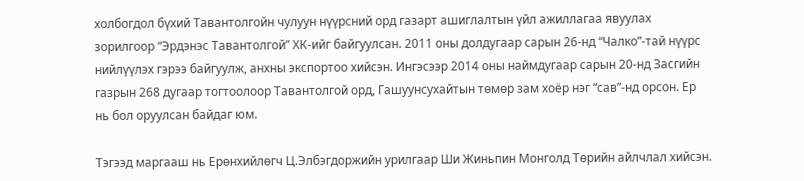холбогдол бүхий Тавантолгойн чулуун нүүрсний орд газарт ашиглалтын үйл ажиллагаа явуулах зорилгоор “Эрдэнэс Тавантолгой” ХК-ийг байгуулсан. 2011 оны долдугаар сарын 26-нд “Чалко”-тай нүүрс нийлүүлэх гэрээ байгуулж, анхны экспортоо хийсэн. Ингэсээр 2014 оны наймдугаар сарын 20-нд Засгийн газрын 268 дугаар тогтоолоор Тавантолгой орд, Гашуунсухайтын төмөр зам хоёр нэг “сав”-нд орсон. Ер нь бол оруулсан байдаг юм.

Тэгээд маргааш нь Ерөнхийлөгч Ц.Элбэгдоржийн урилгаар Ши Жиньпин Монголд Төрийн айлчлал хийсэн.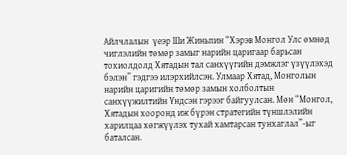Айлчлалын  үеэр Ши Жиньпин “Хэрэв Монгол Улс өмнөд чиглэлийн төмөр замыг нарийн царигаар барьсан тохиолдолд Хятадын тал санхүүгийн дэмжлэг үзүүлэхэд бэлэн” гэдгээ илэрхийлсэн. Улмаар Хятад, Монголын нарийн царигийн төмөр замын холболтын санхүүжилтийн Үндсэн гэрээг байгуулсан. Мөн “Монгол, Хятадын хооронд иж бүрэн стратегийн түншлэлийн харилцаа хөгжүүлэх тухай хамтарсан тунхаглал”-ыг баталсан.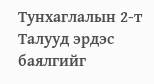Тунхаглалын 2-т Талууд эрдэс баялгийг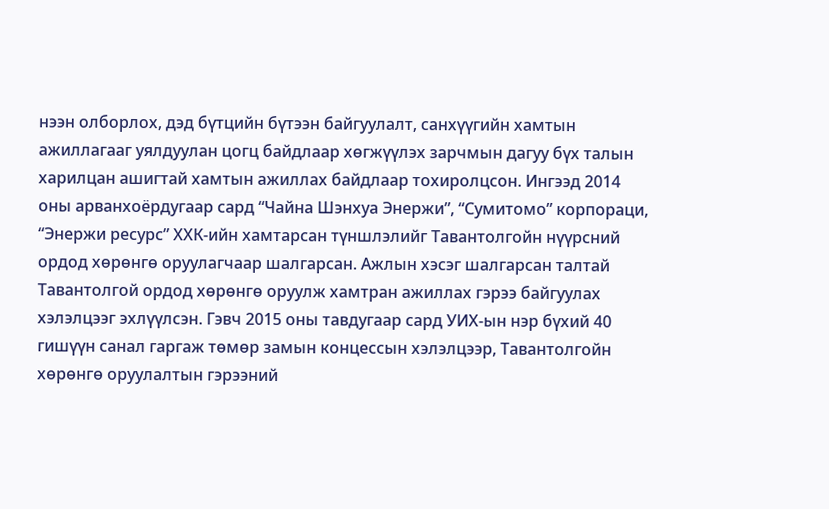нээн олборлох, дэд бүтцийн бүтээн байгуулалт, санхүүгийн хамтын ажиллагааг уялдуулан цогц байдлаар хөгжүүлэх зарчмын дагуу бүх талын харилцан ашигтай хамтын ажиллах байдлаар тохиролцсон. Ингээд 2014 оны арванхоёрдугаар сард “Чайна Шэнхуа Энержи”, “Сумитомо” корпораци, “Энержи ресурс” ХХК-ийн хамтарсан түншлэлийг Тавантолгойн нүүрсний ордод хөрөнгө оруулагчаар шалгарсан. Ажлын хэсэг шалгарсан талтай Тавантолгой ордод хөрөнгө оруулж хамтран ажиллах гэрээ байгуулах хэлэлцээг эхлүүлсэн. Гэвч 2015 оны тавдугаар сард УИХ-ын нэр бүхий 40 гишүүн санал гаргаж төмөр замын концессын хэлэлцээр, Тавантолгойн хөрөнгө оруулалтын гэрээний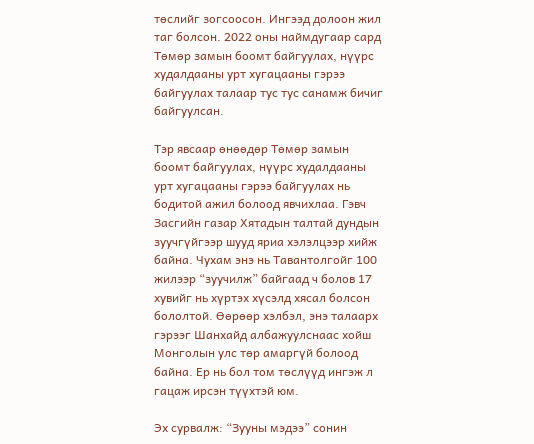төслийг зогсоосон. Ингээд долоон жил таг болсон. 2022 оны наймдугаар сард Төмөр замын боомт байгуулах, нүүрс худалдааны урт хугацааны гэрээ байгуулах талаар тус тус санамж бичиг байгуулсан.

Тэр явсаар өнөөдөр Төмөр замын боомт байгуулах, нүүрс худалдааны урт хугацааны гэрээ байгуулах нь бодитой ажил болоод явчихлаа. Гэвч Засгийн газар Хятадын талтай дундын зуучгүйгээр шууд яриа хэлэлцээр хийж байна. Чухам энэ нь Тавантолгойг 100 жилээр “зуучилж” байгаад ч болов 17 хувийг нь хүртэх хүсэлд хясал болсон бололтой. Өөрөөр хэлбэл, энэ талаарх гэрээг Шанхайд албажуулснаас хойш Монголын улс төр амаргүй болоод байна. Ер нь бол том төслүүд ингэж л гацаж ирсэн түүхтэй юм.

Эх сурвалж: “Зууны мэдээ” сонин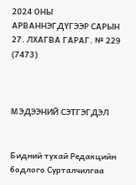2024 ОНЫ АРВАННЭГДҮГЭЭР САРЫН 27. ЛХАГВА ГАРАГ. № 229 (7473)



МЭДЭЭНИЙ СЭТГЭГДЭЛ


Бидний тухай Редакцийн бодлого Сурталчилгаа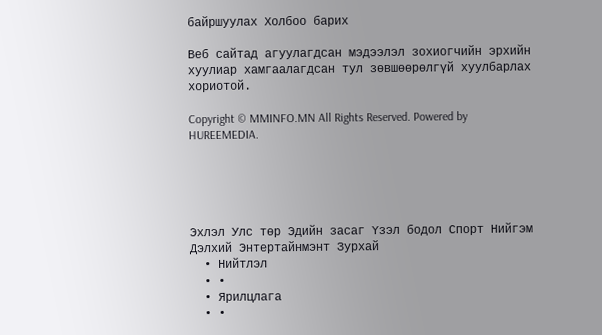байршуулах Холбоо барих

Веб сайтад агуулагдсан мэдээлэл зохиогчийн эрхийн хуулиар хамгаалагдсан тул зөвшөөрөлгүй хуулбарлах хориотой.

Copyright © MMINFO.MN All Rights Reserved. Powered by HUREEMEDIA.





Эхлэл Улс төр Эдийн засаг Үзэл бодол Спорт Нийгэм Дэлхий Энтертайнмэнт Зурхай
  • Нийтлэл
  • •
  • Ярилцлага
  • •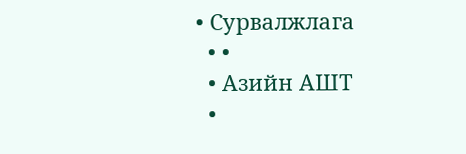• Сурвалжлага
  • •
  • Азийн АШТ
  •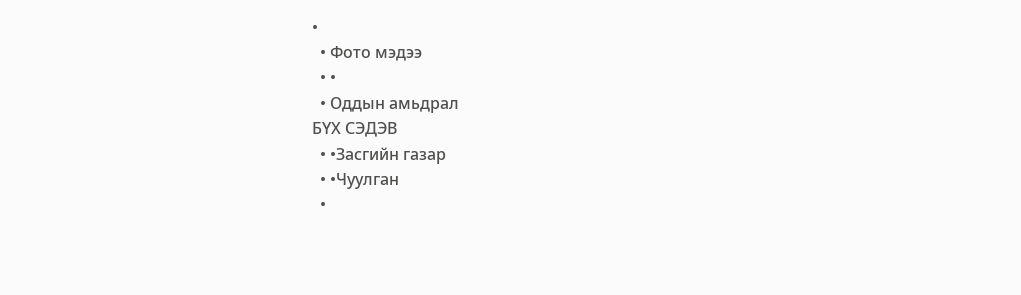•
  • Фото мэдээ
  • •
  • Оддын амьдрал
БҮХ СЭДЭВ
  • •Засгийн газар
  • •Чуулган
  •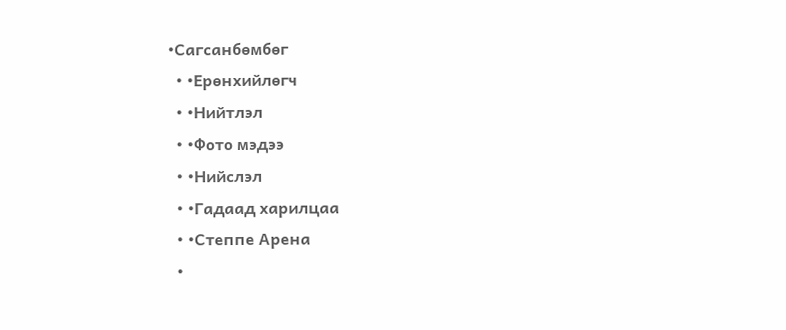•Сагсанбөмбөг
  • •Ерөнхийлөгч
  • •Нийтлэл
  • •Фото мэдээ
  • •Нийслэл
  • •Гадаад харилцаа
  • •Степпе Арена
  •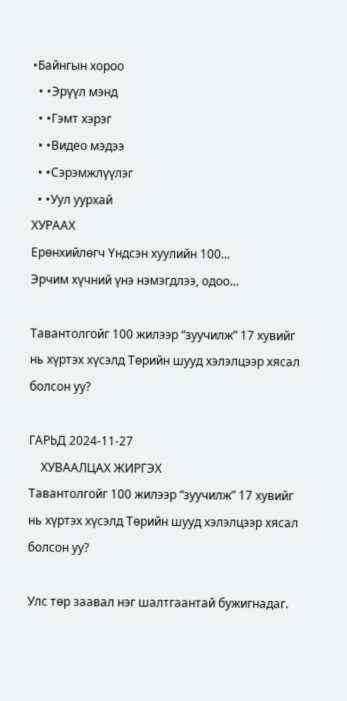•Байнгын хороо
  • •Эрүүл мэнд
  • •Гэмт хэрэг
  • •Видео мэдээ
  • •Сэрэмжлүүлэг
  • •Уул уурхай
ХУРААХ
Ерөнхийлөгч Үндсэн хуулийн 100...
Эрчим хүчний үнэ нэмэгдлээ, одоо...

Тавантолгойг 100 жилээр “зуучилж” 17 хувийг нь хүртэх хүсэлд Төрийн шууд хэлэлцээр хясал болсон уу?

ГАРЬД 2024-11-27
    ХУВААЛЦАХ ЖИРГЭХ
Тавантолгойг 100 жилээр “зуучилж” 17 хувийг нь хүртэх хүсэлд Төрийн шууд хэлэлцээр хясал болсон уу?

Улс төр заавал нэг шалтгаантай бужигнадаг.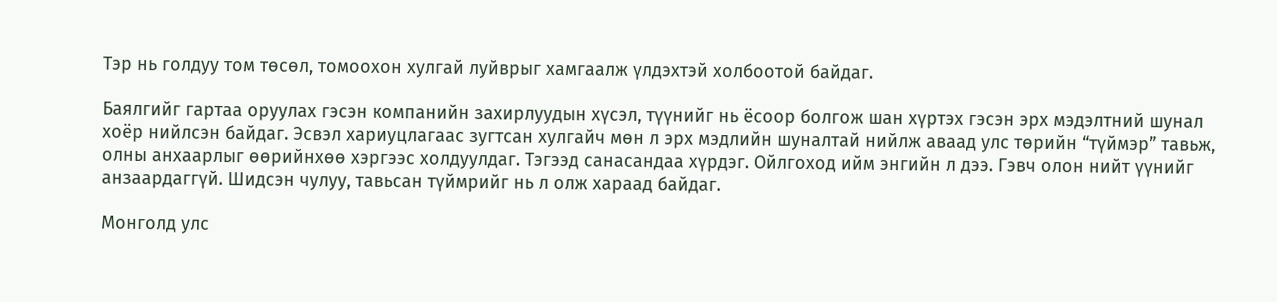Тэр нь голдуу том төсөл, томоохон хулгай луйврыг хамгаалж үлдэхтэй холбоотой байдаг.

Баялгийг гартаа оруулах гэсэн компанийн захирлуудын хүсэл, түүнийг нь ёсоор болгож шан хүртэх гэсэн эрх мэдэлтний шунал хоёр нийлсэн байдаг. Эсвэл хариуцлагаас зугтсан хулгайч мөн л эрх мэдлийн шуналтай нийлж аваад улс төрийн “түймэр” тавьж, олны анхаарлыг өөрийнхөө хэргээс холдуулдаг. Тэгээд санасандаа хүрдэг. Ойлгоход ийм энгийн л дээ. Гэвч олон нийт үүнийг анзаардаггүй. Шидсэн чулуу, тавьсан түймрийг нь л олж хараад байдаг.

Монголд улс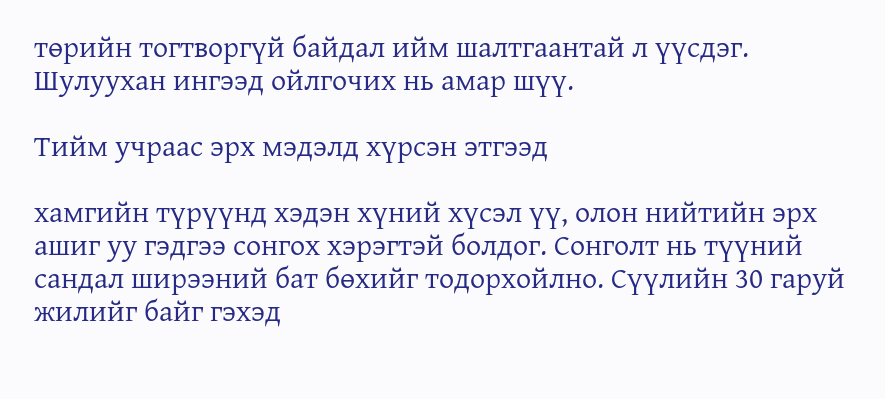төрийн тогтворгүй байдал ийм шалтгаантай л үүсдэг. Шулуухан ингээд ойлгочих нь амар шүү.

Тийм учраас эрх мэдэлд хүрсэн этгээд

хамгийн түрүүнд хэдэн хүний хүсэл үү, олон нийтийн эрх ашиг уу гэдгээ сонгох хэрэгтэй болдог. Сонголт нь түүний сандал ширээний бат бөхийг тодорхойлно. Сүүлийн 30 гаруй жилийг байг гэхэд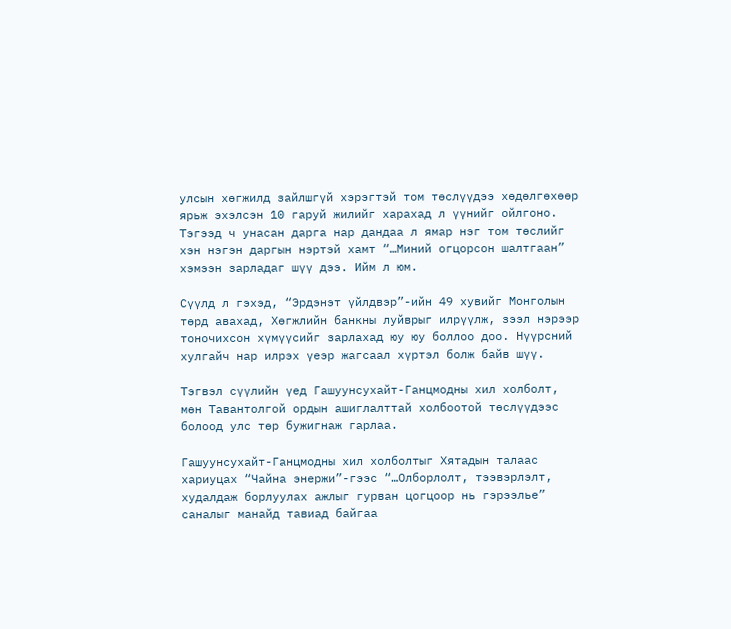улсын хөгжилд зайлшгүй хэрэгтэй том төслүүдээ хөдөлгөхөөр ярьж эхэлсэн 10 гаруй жилийг харахад л үүнийг ойлгоно. Тэгээд ч унасан дарга нар дандаа л ямар нэг том төслийг хэн нэгэн даргын нэртэй хамт “…Миний огцорсон шалтгаан” хэмээн зарладаг шүү дээ. Ийм л юм.

Сүүлд л гэхэд, “Эрдэнэт үйлдвэр”-ийн 49 хувийг Монголын төрд авахад, Хөгжлийн банкны луйврыг илрүүлж, зээл нэрээр тоночихсон хүмүүсийг зарлахад юу юу боллоо доо. Нүүрсний хулгайч нар илрэх үеэр жагсаал хүртэл болж байв шүү.

Тэгвэл сүүлийн үед Гашуунсухайт-Ганцмодны хил холболт, мөн Тавантолгой ордын ашиглалттай холбоотой төслүүдээс болоод улс төр бужигнаж гарлаа.

Гашуунсухайт-Ганцмодны хил холболтыг Хятадын талаас хариуцах “Чайна энержи”-гээс “…Олборлолт, тээвэрлэлт, худалдаж борлуулах ажлыг гурван цогцоор нь гэрээлье” саналыг манайд тавиад байгаа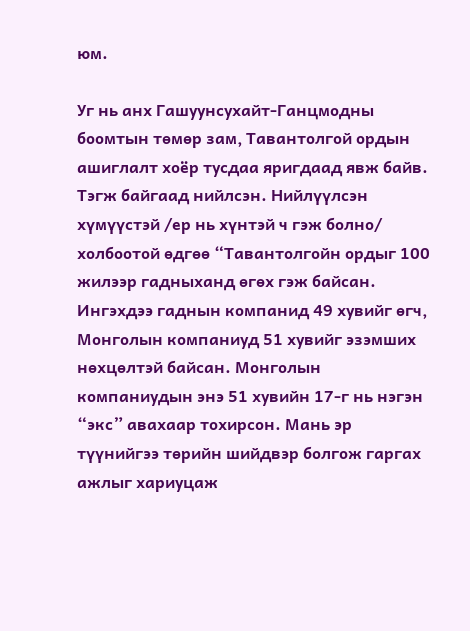юм.

Уг нь анх Гашуунсухайт-Ганцмодны боомтын төмөр зам, Тавантолгой ордын ашиглалт хоёр тусдаа яригдаад явж байв. Тэгж байгаад нийлсэн. Нийлүүлсэн хүмүүстэй /ер нь хүнтэй ч гэж болно/ холбоотой өдгөө “Тавантолгойн ордыг 100 жилээр гадныханд өгөх гэж байсан. Ингэхдээ гаднын компанид 49 хувийг өгч, Монголын компаниуд 51 хувийг эзэмших нөхцөлтэй байсан. Монголын компаниудын энэ 51 хувийн 17-г нь нэгэн “экс” авахаар тохирсон. Мань эр түүнийгээ төрийн шийдвэр болгож гаргах ажлыг хариуцаж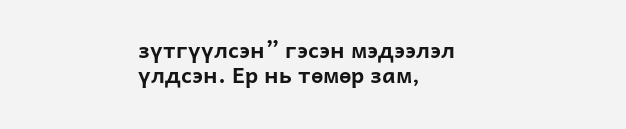зүтгүүлсэн” гэсэн мэдээлэл үлдсэн. Ер нь төмөр зам,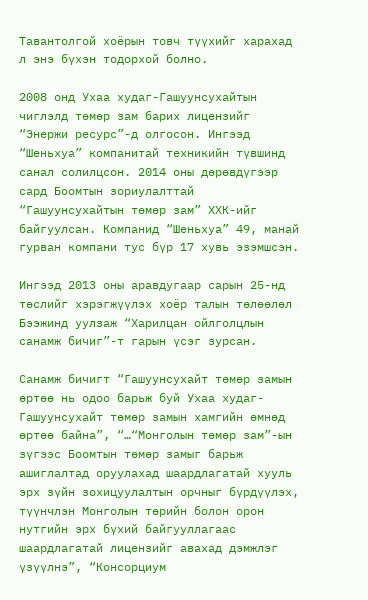Тавантолгой хоёрын товч түүхийг харахад л энэ бүхэн тодорхой болно.

2008 онд Ухаа худаг-Гашуунсухайтын чиглэлд төмөр зам барих лицензийг “Энержи ресурс”-д олгосон. Ингээд “Шеньхуа” компанитай техникийн түвшинд санал солилцсон. 2014 оны дөрөвдүгээр сард Боомтын зориулалттай “Гашуунсухайтын төмөр зам” ХХК-ийг байгуулсан. Компанид “Шеньхуа” 49, манай гурван компани тус бүр 17 хувь эзэмшсэн.

Ингээд 2013 оны аравдугаар сарын 25-нд төслийг хэрэгжүүлэх хоёр талын төлөөлөл Бээжинд уулзаж “Харилцан ойлголцлын санамж бичиг”-т гарын үсэг зурсан.

Санамж бичигт “Гашуунсухайт төмөр замын өртөө нь одоо барьж буй Ухаа худаг-Гашуунсухайт төмөр замын хамгийн өмнөд өртөө байна”, “…“Монголын төмөр зам”-ын зүгээс Боомтын төмөр замыг барьж ашиглалтад оруулахад шаардлагатай хууль эрх зүйн зохицуулалтын орчныг бүрдүүлэх, түүнчлэн Монголын төрийн болон орон нутгийн эрх бүхий байгууллагаас шаардлагатай лицензийг авахад дэмжлэг үзүүлнэ”, “Консорциум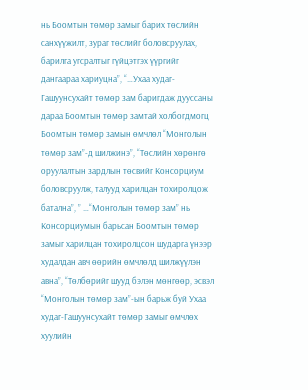нь Боомтын төмөр замыг барих төслийн санхүүжилт, зураг төслийг боловсруулах, барилга угсралтыг гүйцэтгэх үүргийг дангаараа хариуцна”, “…Ухаа худаг-Гашуунсухайт төмөр зам баригдаж дууссаны дараа Боомтын төмөр замтай холбогдмогц Боомтын төмөр замын өмчлөл “Монголын төмөр зам”-д шилжинэ”, “Төслийн хөрөнгө оруулалтын зардлын төсвийг Консорциум боловсруулж, талууд харилцан тохиролцож батална”, ” …“Монголын төмөр зам” нь Консорциумын барьсан Боомтын төмөр замыг харилцан тохиролцсон шударга үнээр худалдан авч өөрийн өмчлөлд шилжүүлэн авна”, “Төлбөрийг шууд бэлэн мөнгөөр, эсвэл “Монголын төмөр зам”-ын барьж буй Ухаа худаг-Гашуунсухайт төмөр замыг өмчлөх хуулийн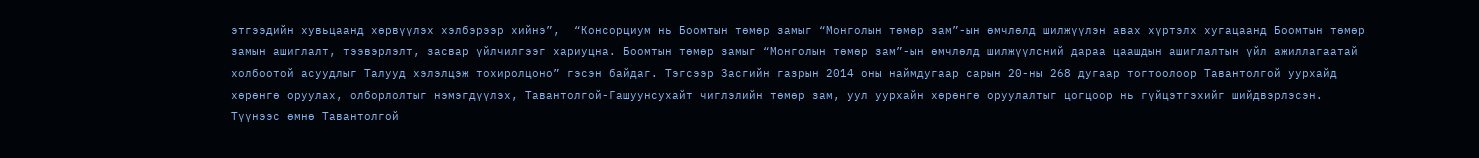этгээдийн хувьцаанд хөрвүүлэх хэлбэрээр хийнэ”,  “Консорциум нь Боомтын төмөр замыг “Монголын төмөр зам”-ын өмчлөлд шилжүүлэн авах хүртэлх хугацаанд Боомтын төмөр замын ашиглалт, тээвэрлэлт, засвар үйлчилгээг хариуцна. Боомтын төмөр замыг “Монголын төмөр зам”-ын өмчлөлд шилжүүлсний дараа цаашдын ашиглалтын үйл ажиллагаатай холбоотой асуудлыг Талууд хэлэлцэж тохиролцоно” гэсэн байдаг. Тэгсээр Засгийн газрын 2014 оны наймдугаар сарын 20-ны 268 дугаар тогтоолоор Тавантолгой уурхайд хөрөнгө оруулах, олборлолтыг нэмэгдүүлэх, Тавантолгой-Гашуунсухайт чиглэлийн төмөр зам, уул уурхайн хөрөнгө оруулалтыг цогцоор нь гүйцэтгэхийг шийдвэрлэсэн. Түүнээс өмнө Тавантолгой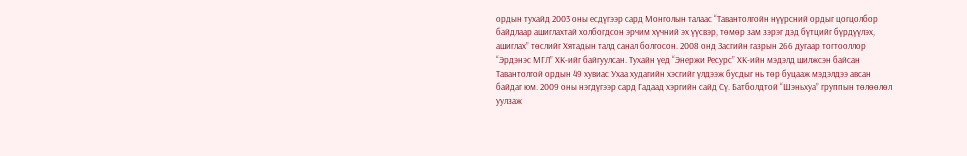ордын тухайд 2003 оны есдүгээр сард Монголын талаас “Тавантолгойн нүүрсний ордыг цогцолбор байдлаар ашиглахтай холбогдсон эрчим хүчний эх үүсвэр, төмөр зам зэрэг дэд бүтцийг бүрдүүлэх, ашиглах” төслийг Хятадын талд санал болгосон. 2008 онд Засгийн газрын 266 дугаар тогтооллор “Эрдэнэс МГЛ” ХК-ийг байгуулсан. Тухайн үед “Энержи Ресурс” ХК-ийн мэдэлд шилжсэн байсан Тавантолгой ордын 49 хувиас Ухаа худагийн хэсгийг үлдээж бусдыг нь төр буцааж мэдэлдээ авсан байдаг юм. 2009 оны нэгдүгээр сард Гадаад хэргийн сайд Сү. Батболдтой “Шэньхуа” группын төлөөлөл уулзаж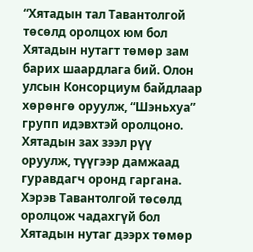“Хятадын тал Тавантолгой төсөлд оролцох юм бол Хятадын нутагт төмөр зам барих шаардлага бий. Олон улсын Консорциум байдлаар хөрөнгө оруулж, “Шэньхуа” групп идэвхтэй оролцоно. Хятадын зах зээл рүү оруулж, түүгээр дамжаад гуравдагч оронд гаргана. Хэрэв Тавантолгой төсөлд оролцож чадахгүй бол Хятадын нутаг дээрх төмөр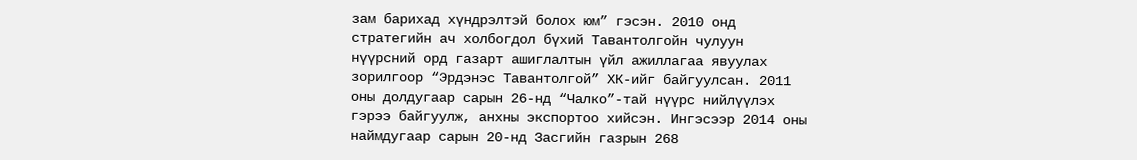зам барихад хүндрэлтэй болох юм” гэсэн. 2010 онд стратегийн ач холбогдол бүхий Тавантолгойн чулуун нүүрсний орд газарт ашиглалтын үйл ажиллагаа явуулах зорилгоор “Эрдэнэс Тавантолгой” ХК-ийг байгуулсан. 2011 оны долдугаар сарын 26-нд “Чалко”-тай нүүрс нийлүүлэх гэрээ байгуулж, анхны экспортоо хийсэн. Ингэсээр 2014 оны наймдугаар сарын 20-нд Засгийн газрын 268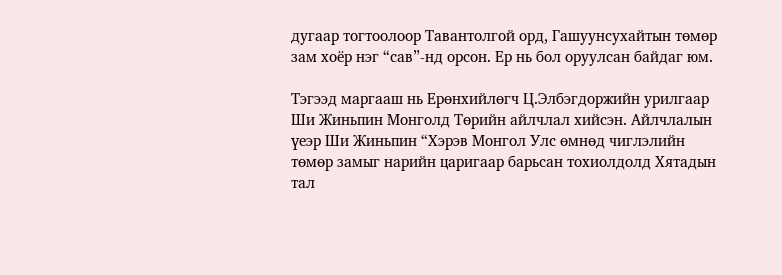дугаар тогтоолоор Тавантолгой орд, Гашуунсухайтын төмөр зам хоёр нэг “сав”-нд орсон. Ер нь бол оруулсан байдаг юм.

Тэгээд маргааш нь Ерөнхийлөгч Ц.Элбэгдоржийн урилгаар Ши Жиньпин Монголд Төрийн айлчлал хийсэн. Айлчлалын  үеэр Ши Жиньпин “Хэрэв Монгол Улс өмнөд чиглэлийн төмөр замыг нарийн царигаар барьсан тохиолдолд Хятадын тал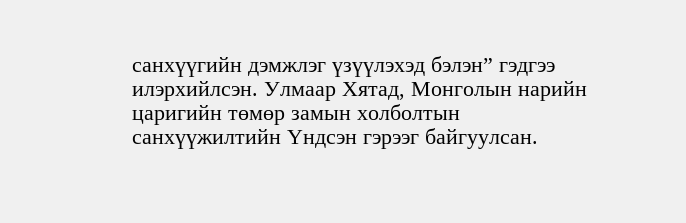санхүүгийн дэмжлэг үзүүлэхэд бэлэн” гэдгээ илэрхийлсэн. Улмаар Хятад, Монголын нарийн царигийн төмөр замын холболтын санхүүжилтийн Үндсэн гэрээг байгуулсан.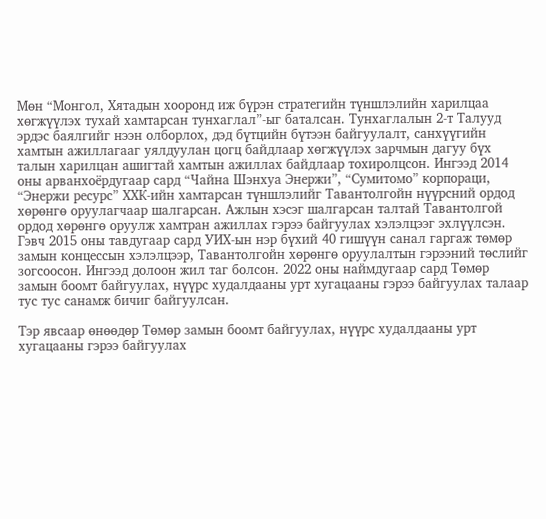Мөн “Монгол, Хятадын хооронд иж бүрэн стратегийн түншлэлийн харилцаа хөгжүүлэх тухай хамтарсан тунхаглал”-ыг баталсан. Тунхаглалын 2-т Талууд эрдэс баялгийг нээн олборлох, дэд бүтцийн бүтээн байгуулалт, санхүүгийн хамтын ажиллагааг уялдуулан цогц байдлаар хөгжүүлэх зарчмын дагуу бүх талын харилцан ашигтай хамтын ажиллах байдлаар тохиролцсон. Ингээд 2014 оны арванхоёрдугаар сард “Чайна Шэнхуа Энержи”, “Сумитомо” корпораци, “Энержи ресурс” ХХК-ийн хамтарсан түншлэлийг Тавантолгойн нүүрсний ордод хөрөнгө оруулагчаар шалгарсан. Ажлын хэсэг шалгарсан талтай Тавантолгой ордод хөрөнгө оруулж хамтран ажиллах гэрээ байгуулах хэлэлцээг эхлүүлсэн. Гэвч 2015 оны тавдугаар сард УИХ-ын нэр бүхий 40 гишүүн санал гаргаж төмөр замын концессын хэлэлцээр, Тавантолгойн хөрөнгө оруулалтын гэрээний төслийг зогсоосон. Ингээд долоон жил таг болсон. 2022 оны наймдугаар сард Төмөр замын боомт байгуулах, нүүрс худалдааны урт хугацааны гэрээ байгуулах талаар тус тус санамж бичиг байгуулсан.

Тэр явсаар өнөөдөр Төмөр замын боомт байгуулах, нүүрс худалдааны урт хугацааны гэрээ байгуулах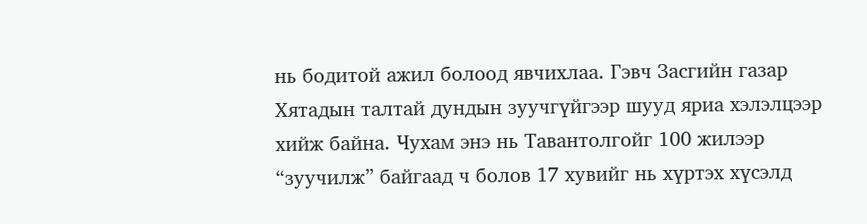нь бодитой ажил болоод явчихлаа. Гэвч Засгийн газар Хятадын талтай дундын зуучгүйгээр шууд яриа хэлэлцээр хийж байна. Чухам энэ нь Тавантолгойг 100 жилээр “зуучилж” байгаад ч болов 17 хувийг нь хүртэх хүсэлд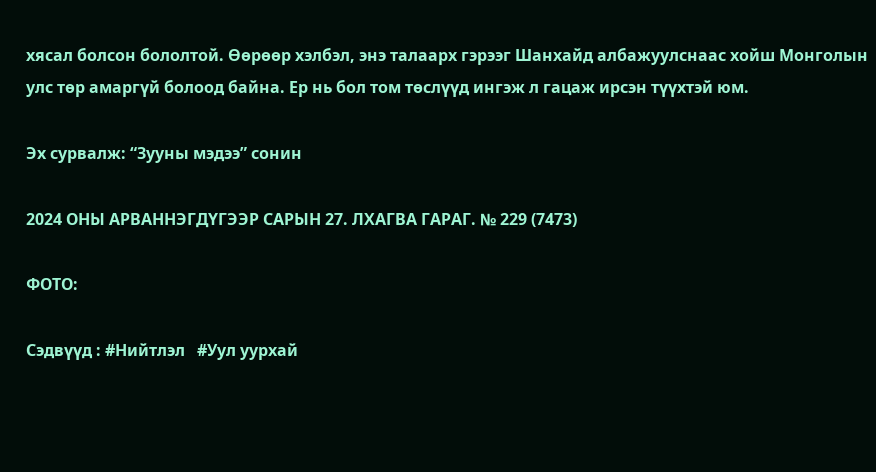хясал болсон бололтой. Өөрөөр хэлбэл, энэ талаарх гэрээг Шанхайд албажуулснаас хойш Монголын улс төр амаргүй болоод байна. Ер нь бол том төслүүд ингэж л гацаж ирсэн түүхтэй юм.

Эх сурвалж: “Зууны мэдээ” сонин

2024 ОНЫ АРВАННЭГДҮГЭЭР САРЫН 27. ЛХАГВА ГАРАГ. № 229 (7473)

ФОТО:

Сэдвүүд : #Нийтлэл   #Уул уурхай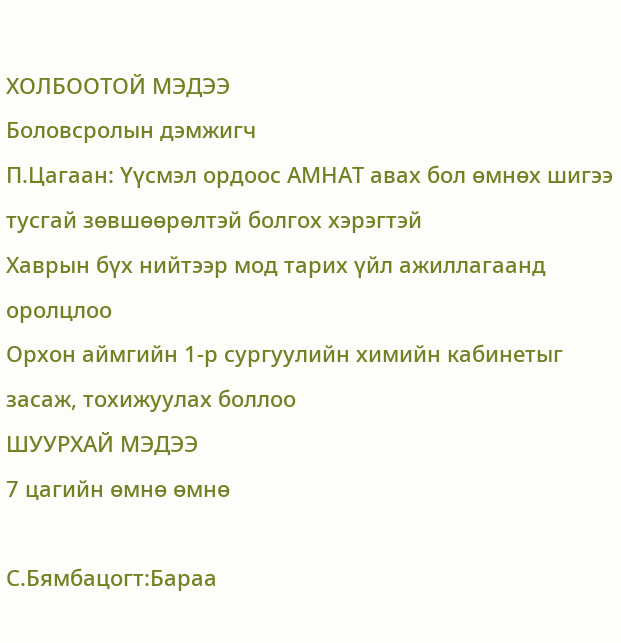ХОЛБООТОЙ МЭДЭЭ
Боловсролын дэмжигч
П.Цагаан: Үүсмэл ордоос АМНАТ авах бол өмнөх шигээ тусгай зөвшөөрөлтэй болгох хэрэгтэй
Хаврын бүх нийтээр мод тарих үйл ажиллагаанд оролцлоо
Орхон аймгийн 1-р сургуулийн химийн кабинетыг засаж, тохижуулах боллоо
ШУУРХАЙ МЭДЭЭ
7 цагийн өмнө өмнө

С.Бямбацогт:Бараа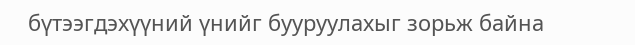бүтээгдэхүүний үнийг бууруулахыг зорьж байна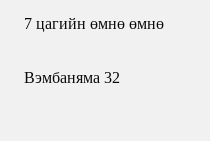7 цагийн өмнө өмнө

Вэмбаняма 32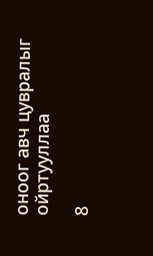оноог авч цувралыг ойртууллаа

8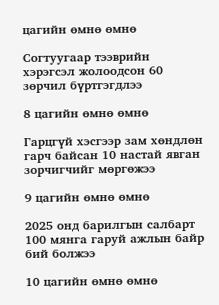цагийн өмнө өмнө

Согтуугаар тээврийн хэрэгсэл жолоодсон 60 зөрчил бүртгэгдлээ

8 цагийн өмнө өмнө

Гарцгүй хэсгээр зам хөндлөн гарч байсан 10 настай явган зорчигчийг мөргөжээ

9 цагийн өмнө өмнө

2025 онд барилгын салбарт 100 мянга гаруй ажлын байр бий болжээ

10 цагийн өмнө өмнө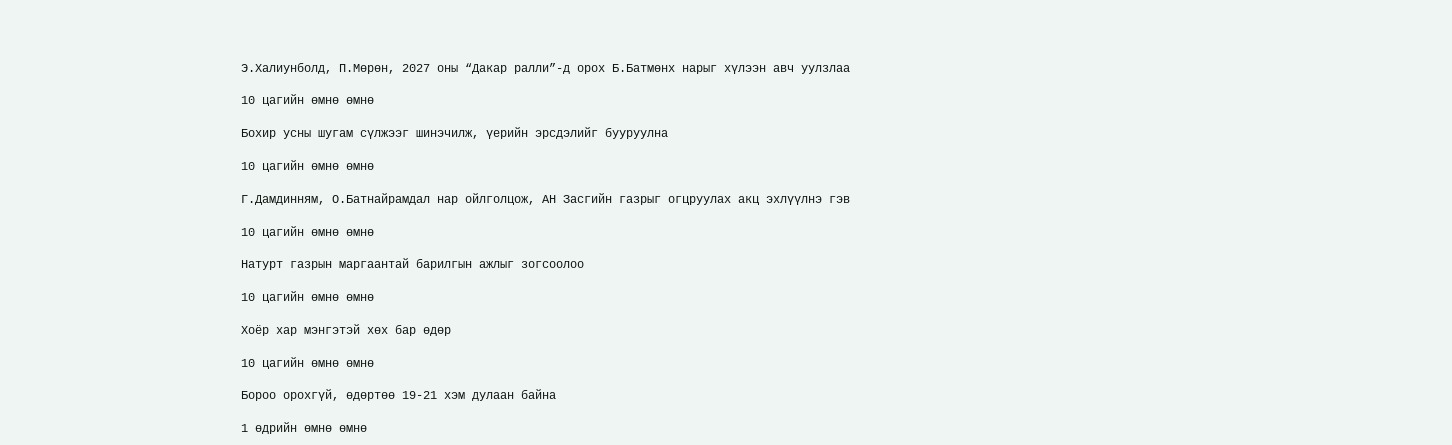Э.Халиунболд, П.Мөрөн, 2027 оны “Дакар ралли”-д орох Б.Батмөнх нарыг хүлээн авч уулзлаа

10 цагийн өмнө өмнө

Бохир усны шугам сүлжээг шинэчилж, үерийн эрсдэлийг бууруулна

10 цагийн өмнө өмнө

Г.Дамдинням, О.Батнайрамдал нар ойлголцож, АН Засгийн газрыг огцруулах акц эхлүүлнэ гэв

10 цагийн өмнө өмнө

Натурт газрын маргаантай барилгын ажлыг зогсоолоо

10 цагийн өмнө өмнө

Хоёр хар мэнгэтэй хөх бар өдөр

10 цагийн өмнө өмнө

Бороо орохгүй, өдөртөө 19-21 хэм дулаан байна

1 өдрийн өмнө өмнө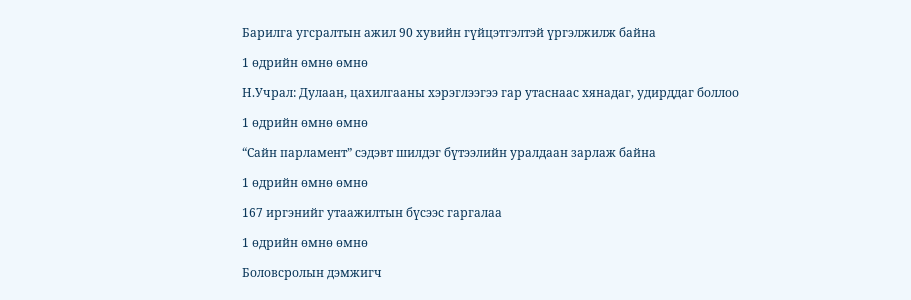Барилга угсралтын ажил 90 хувийн гүйцэтгэлтэй үргэлжилж байна

1 өдрийн өмнө өмнө

Н.Учрал: Дулаан, цахилгааны хэрэглээгээ гар утаснаас хянадаг, удирддаг боллоо

1 өдрийн өмнө өмнө

“Сайн парламент” сэдэвт шилдэг бүтээлийн уралдаан зарлаж байна

1 өдрийн өмнө өмнө

167 иргэнийг утаажилтын бүсээс гаргалаа

1 өдрийн өмнө өмнө

Боловсролын дэмжигч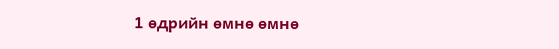1 өдрийн өмнө өмнө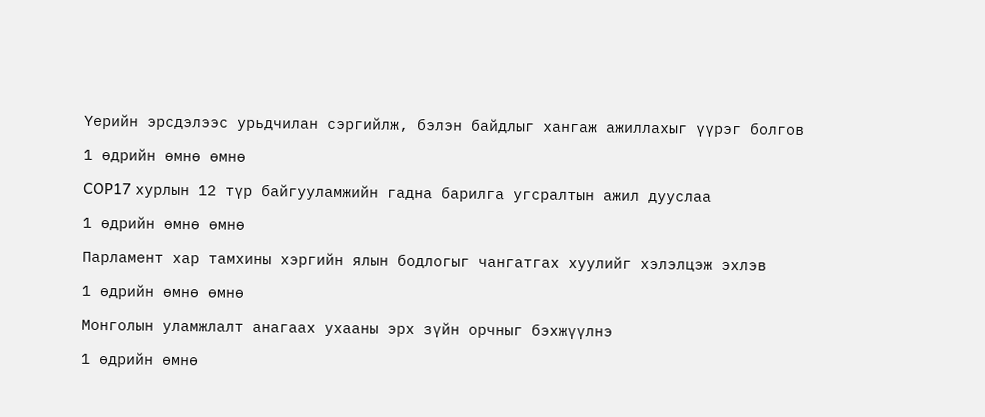Үерийн эрсдэлээс урьдчилан сэргийлж, бэлэн байдлыг хангаж ажиллахыг үүрэг болгов

1 өдрийн өмнө өмнө

COP17 хурлын 12 түр байгууламжийн гадна барилга угсралтын ажил дууслаа

1 өдрийн өмнө өмнө

Парламент хар тамхины хэргийн ялын бодлогыг чангатгах хуулийг хэлэлцэж эхлэв

1 өдрийн өмнө өмнө

Монголын уламжлалт анагаах ухааны эрх зүйн орчныг бэхжүүлнэ

1 өдрийн өмнө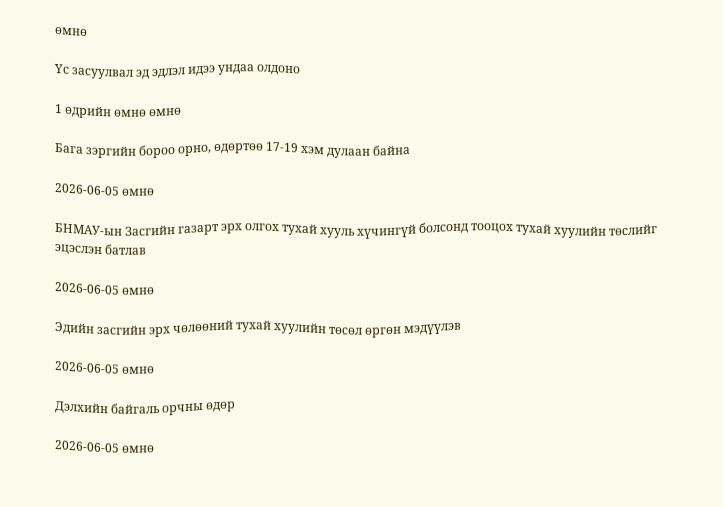өмнө

Үс засуулвал эд эдлэл идээ ундаа олдоно

1 өдрийн өмнө өмнө

Бага зэргийн бороо орно, өдөртөө 17-19 хэм дулаан байна

2026-06-05 өмнө

БНМАУ-ын Засгийн газарт эрх олгох тухай хууль хүчингүй болсонд тооцох тухай хуулийн төслийг эцэслэн батлав

2026-06-05 өмнө

Эдийн засгийн эрх чөлөөний тухай хуулийн төсөл өргөн мэдүүлэв

2026-06-05 өмнө

Дэлхийн байгаль орчны өдөр

2026-06-05 өмнө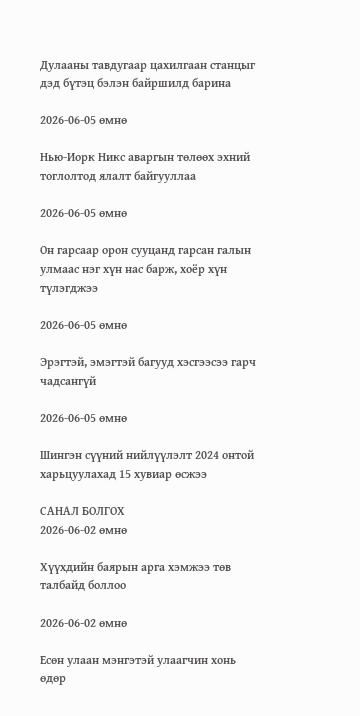Дулааны тавдугаар цахилгаан станцыг дэд бүтэц бэлэн байршилд барина

2026-06-05 өмнө

Нью-Иорк Никс аваргын төлөөх эхний тоглолтод ялалт байгууллаа

2026-06-05 өмнө

Он гарсаар орон сууцанд гарсан галын улмаас нэг хүн нас барж, хоёр хүн түлэгджээ

2026-06-05 өмнө

Эрэгтэй, эмэгтэй багууд хэсгээсээ гарч чадсангүй

2026-06-05 өмнө

Шингэн сүүний нийлүүлэлт 2024 онтой харьцуулахад 15 хувиар өсжээ

САНАЛ БОЛГОХ
2026-06-02 өмнө

Хүүхдийн баярын арга хэмжээ төв талбайд боллоо

2026-06-02 өмнө

Есөн улаан мэнгэтэй улаагчин хонь өдөр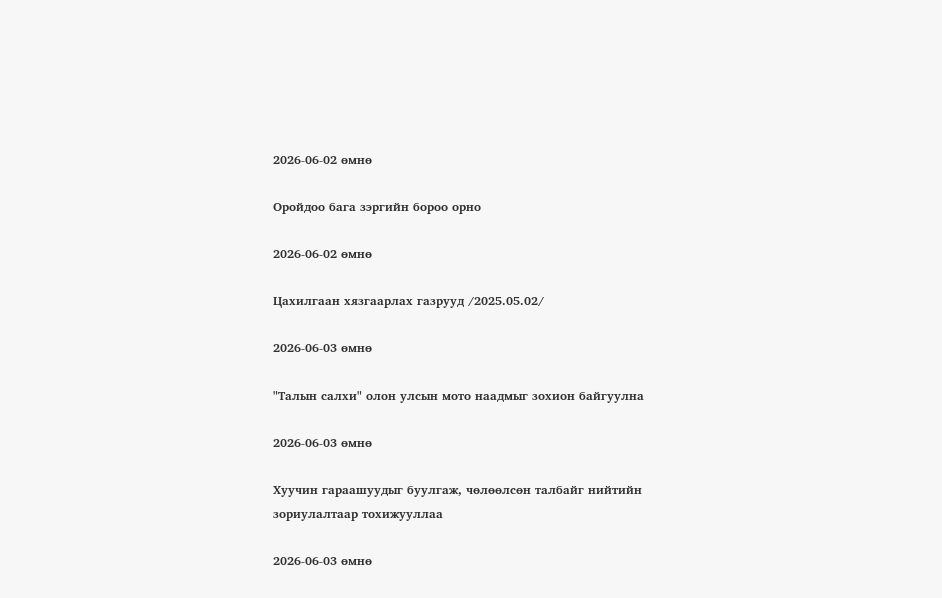2026-06-02 өмнө

Оройдоо бага зэргийн бороо орно

2026-06-02 өмнө

Цахилгаан хязгаарлах газрууд /2025.05.02/

2026-06-03 өмнө

"Талын салхи" олон улсын мото наадмыг зохион байгуулна

2026-06-03 өмнө

Хуучин гараашуудыг буулгаж, чөлөөлсөн талбайг нийтийн зориулалтаар тохижууллаа

2026-06-03 өмнө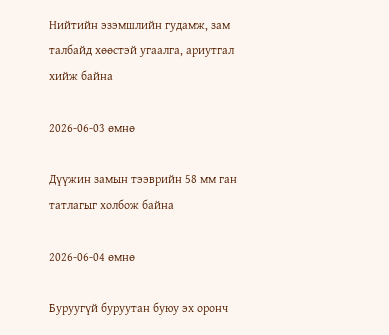Нийтийн эзэмшлийн гудамж, зам талбайд хөөстэй угаалга, ариутгал хийж байна

2026-06-03 өмнө

Дүүжин замын тээврийн 58 мм ган татлагыг холбож байна

2026-06-04 өмнө

Буруугүй буруутан буюу эх оронч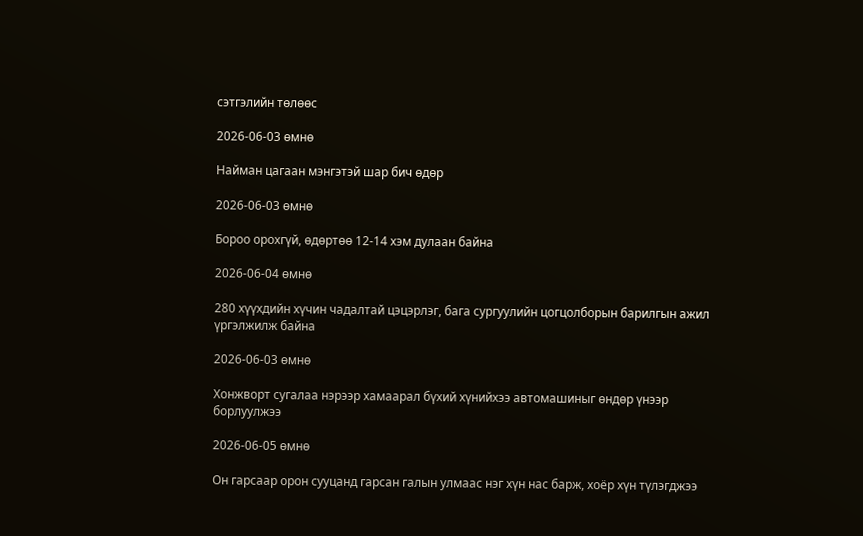сэтгэлийн төлөөс

2026-06-03 өмнө

Найман цагаан мэнгэтэй шар бич өдөр

2026-06-03 өмнө

Бороо орохгүй, өдөртөө 12-14 хэм дулаан байна

2026-06-04 өмнө

280 хүүхдийн хүчин чадалтай цэцэрлэг, бага сургуулийн цогцолборын барилгын ажил үргэлжилж байна

2026-06-03 өмнө

Хонжворт сугалаа нэрээр хамаарал бүхий хүнийхээ автомашиныг өндөр үнээр борлуулжээ

2026-06-05 өмнө

Он гарсаар орон сууцанд гарсан галын улмаас нэг хүн нас барж, хоёр хүн түлэгджээ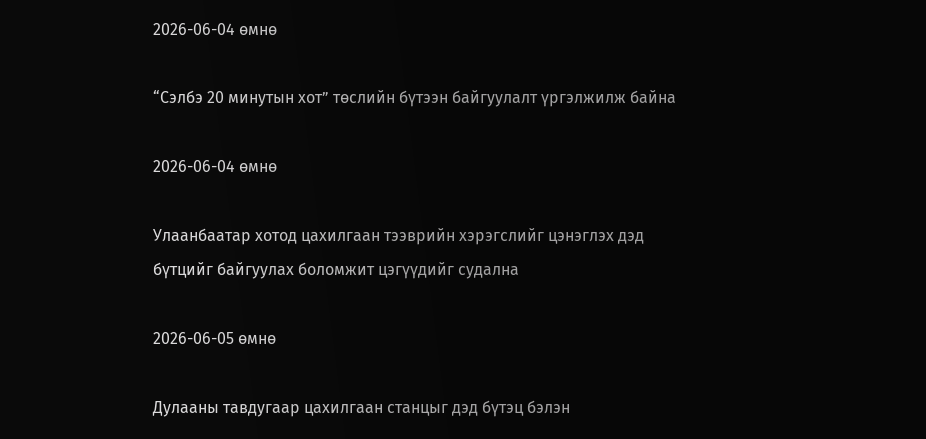2026-06-04 өмнө

“Сэлбэ 20 минутын хот” төслийн бүтээн байгуулалт үргэлжилж байна

2026-06-04 өмнө

Улаанбаатар хотод цахилгаан тээврийн хэрэгслийг цэнэглэх дэд бүтцийг байгуулах боломжит цэгүүдийг судална

2026-06-05 өмнө

Дулааны тавдугаар цахилгаан станцыг дэд бүтэц бэлэн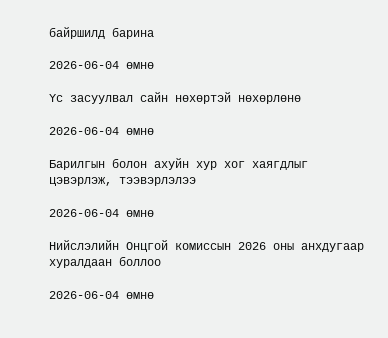байршилд барина

2026-06-04 өмнө

Үс засуулвал сайн нөхөртэй нөхөрлөнө

2026-06-04 өмнө

Барилгын болон ахуйн хур хог хаягдлыг цэвэрлэж, тээвэрлэлээ

2026-06-04 өмнө

Нийслэлийн Онцгой комиссын 2026 оны анхдугаар хуралдаан боллоо

2026-06-04 өмнө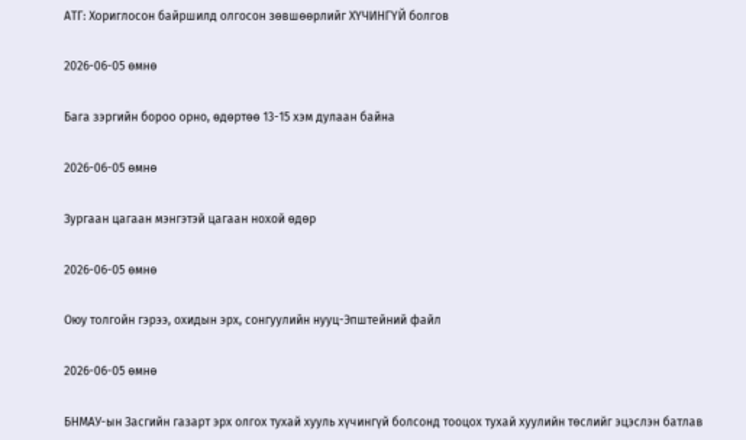АТГ: Хориглосон байршилд олгосон зөвшөөрлийг ХҮЧИНГҮЙ болгов

2026-06-05 өмнө

Бага зэргийн бороо орно, өдөртөө 13-15 хэм дулаан байна

2026-06-05 өмнө

Зургаан цагаан мэнгэтэй цагаан нохой өдөр

2026-06-05 өмнө

Оюу толгойн гэрээ, охидын эрх, сонгуулийн нууц-Эпштейний файл

2026-06-05 өмнө

БНМАУ-ын Засгийн газарт эрх олгох тухай хууль хүчингүй болсонд тооцох тухай хуулийн төслийг эцэслэн батлав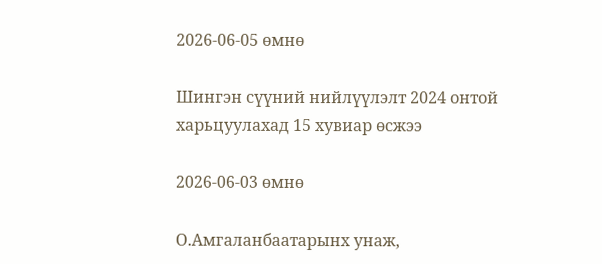2026-06-05 өмнө

Шингэн сүүний нийлүүлэлт 2024 онтой харьцуулахад 15 хувиар өсжээ

2026-06-03 өмнө

О.Амгаланбаатарынх унаж,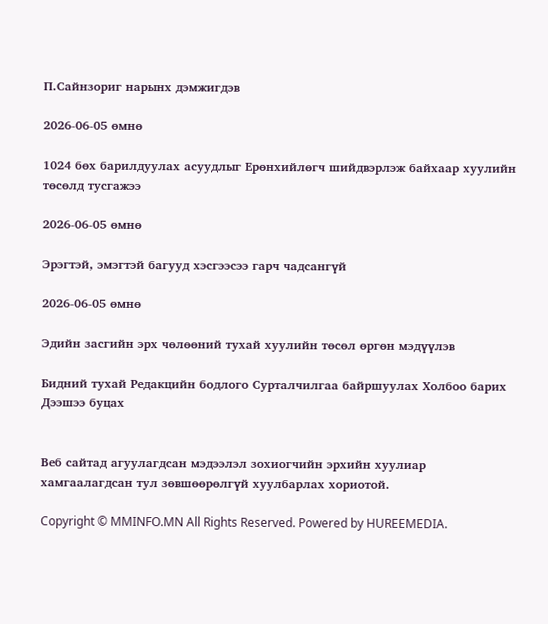П.Сайнзориг нарынх дэмжигдэв

2026-06-05 өмнө

1024 бөх барилдуулах асуудлыг Ерөнхийлөгч шийдвэрлэж байхаар хуулийн төсөлд тусгажээ

2026-06-05 өмнө

Эрэгтэй, эмэгтэй багууд хэсгээсээ гарч чадсангүй

2026-06-05 өмнө

Эдийн засгийн эрх чөлөөний тухай хуулийн төсөл өргөн мэдүүлэв

Бидний тухай Редакцийн бодлого Сурталчилгаа байршуулах Холбоо барих Дээшээ буцах


Веб сайтад агуулагдсан мэдээлэл зохиогчийн эрхийн хуулиар хамгаалагдсан тул зөвшөөрөлгүй хуулбарлах хориотой.

Copyright © MMINFO.MN All Rights Reserved. Powered by HUREEMEDIA.